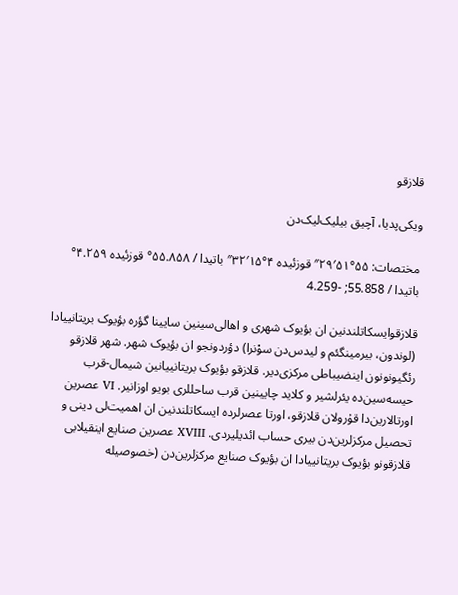قلازقو

ویکی‌پدیا، آچیق بیلیک‌لیک‌دن

مختصات: ۵۵°۵۱′۲۹″ قوزئیده ۴°۱۵′۳۲″ باتیدا / ۵۵.۸۵۸° قوزئیده ۴.۲۵۹° باتیدا / 55.858; -4.259

قلازقوایسکاتلندنین ان بؤیوک شهری و اهالی‌سینین سایینا گؤره بؤیوک بریتانییادا (لوندون، بیرمینگئم و لیدس‌دن سوْنرا) دؤردونجو ان بؤیوک شهر. شهر قلازقو رئگیونونون اینضیباطی مرکزی‌دیر. قلازقو بؤیوک بریتانییانین شیمال-قرب حیسه‌سین‌ده یئرلشیر و کلاید چایینین قرب ساحللری بویو اوزانیر. VI عصرین اورتالارین‌دا قۇرولان قلازقو، اورتا عصرلرده ایسکاتلندنین ان اهمیت‌لی دینی و تحصیل مرکزلرین‌دن بیری حساب ائدیلیردی. XVIII عصرین صنایع اینقیلابی قلازقونو بؤیوک بریتانییادا ان بؤیوک صنایع مرکزلرین‌دن (خصوصیله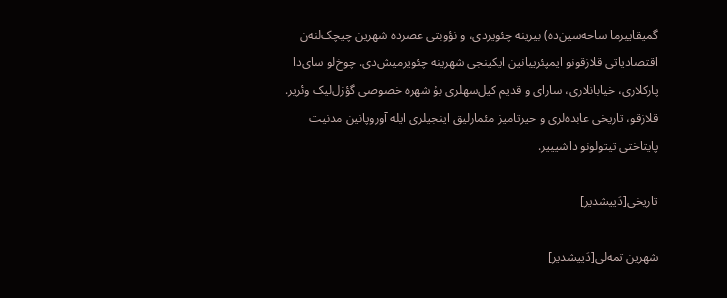گمیقاییرما ساحه‌سین‌ده) بیرینه چئویردی، و نؤوبتی عصرده شهرین چیچک‌لنه‌ن اقتصادیاتی قلازقونو ایمپئرییانین ایکینجی شهرینه چئویرمیش‌دی. چوخ‌لو سای‌دا پارکلاری، خیابانلاری، سارای و قدیم کیل‌سهلری بۇ شهره خصوصی گؤزل‌لیک وئریر. قلازقو، تاریخی عابده‌لری و حیرتامیز مئمارلیق اینجیلری ایله آوروپانین مدنیت پایتاختی تیتولونو داشیییر.

تاریخی[دَییشدیر]

شهرین تمه‌لی[دَییشدیر]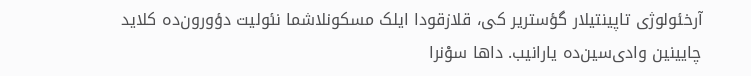آرخئولوژی تاپینتیلار گؤستریر کی، قلازقودا ایلک مسکونلاشما نئولیت دؤورون‌ده کلاید چایینین وادی‌سین‌ده یارانیب. داها سوْنرا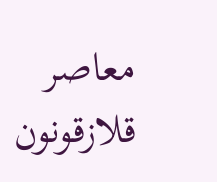معاصر قلازقونون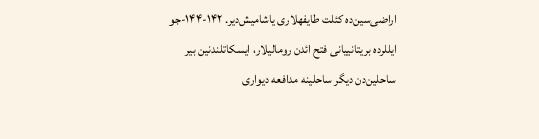اراضی‌سین‌ده کئلت طایفهلاری یاشامیش‌دیر. ۱۴۲-۱۴۴-جو ایللرده بریتانییانی فتح ائدن رومالیلار، ایسکاتلندنین بیر ساحلین‌دن دیگر ساحلینه مدافعه دیواری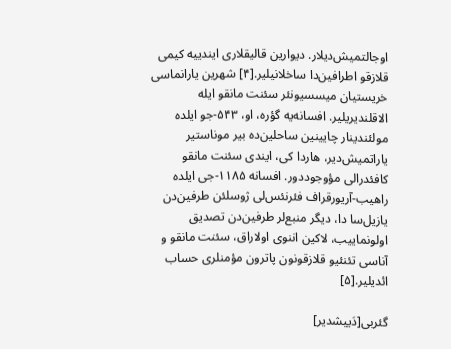اوجالتمیش‌دیلار. دیوارین قالیقلاری ایندییه کیمی قلازقو اطرافین‌دا ساخلانیلیر.[۴] شهرین یارانماسی خریستیان میسسیونئر سئنت مانقو ایله الاقلندیریلیر. افسانه‌یه گؤره، او، ۵۴۳-جو ایلده مولئندینار چایینین ساحلین‌ده بیر موناستیر یاراتمیش‌دیر، هاردا کی، ایندی سئنت مانقو کافئدرالی مؤوجوددور. افسانه ۱۱۸۵-جی ایلده راهیب-آریورقراف فئرنئس‌لی ژوسلئن طرفین‌دن یازیل‌سا دا، دیگر منبع‌لر طرفین‌دن تصدیق اولونماییب، لاکین اننوی اولاراق، سئنت مانقو و آناسی تئنئیو قلازقونون پاترون مؤمنلری حساب ائدیلیر.[۵]

گئربی[دَییشدیر]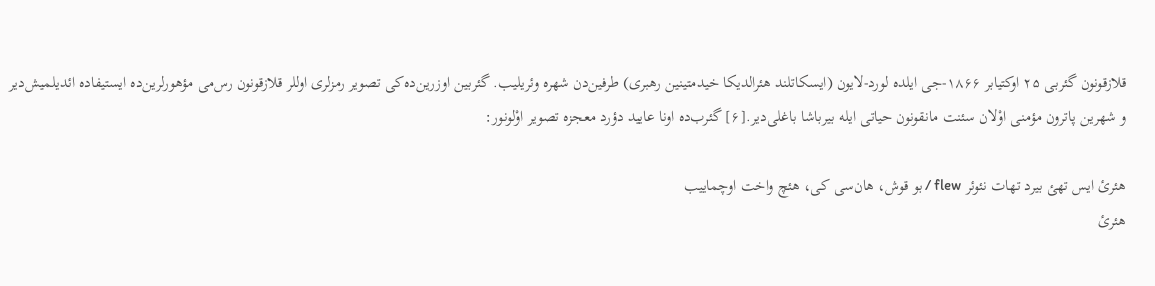قلازقونون گئربی ۲۵ اوکتیابر ۱۸۶۶-جی ایلده لورد-لایون (ایسکاتلند هئرالدیکا خیدمتینین رهبری) طرفین‌دن شهره وئریلیب. گئربین اوزرین‌ده‌کی تصویر رمزلری اوللر قلازقونون رس‌می مؤهورلرین‌ده ایستیفاده ائدیلمیش‌دیر و شهرین پاترون مؤمنی اوْلان سئنت مانقونون حیاتی ایله بیرباشا باغلی‌دیر.[۶] گئرب‌ده اونا عایید دؤرد معجزه تصویر اوْلونور:

هئرئ ایس تهئ بیرد تهات نئوئر flew / بو قوش، هان‌سی کی، هئچ واخت اوچماییب
هئرئ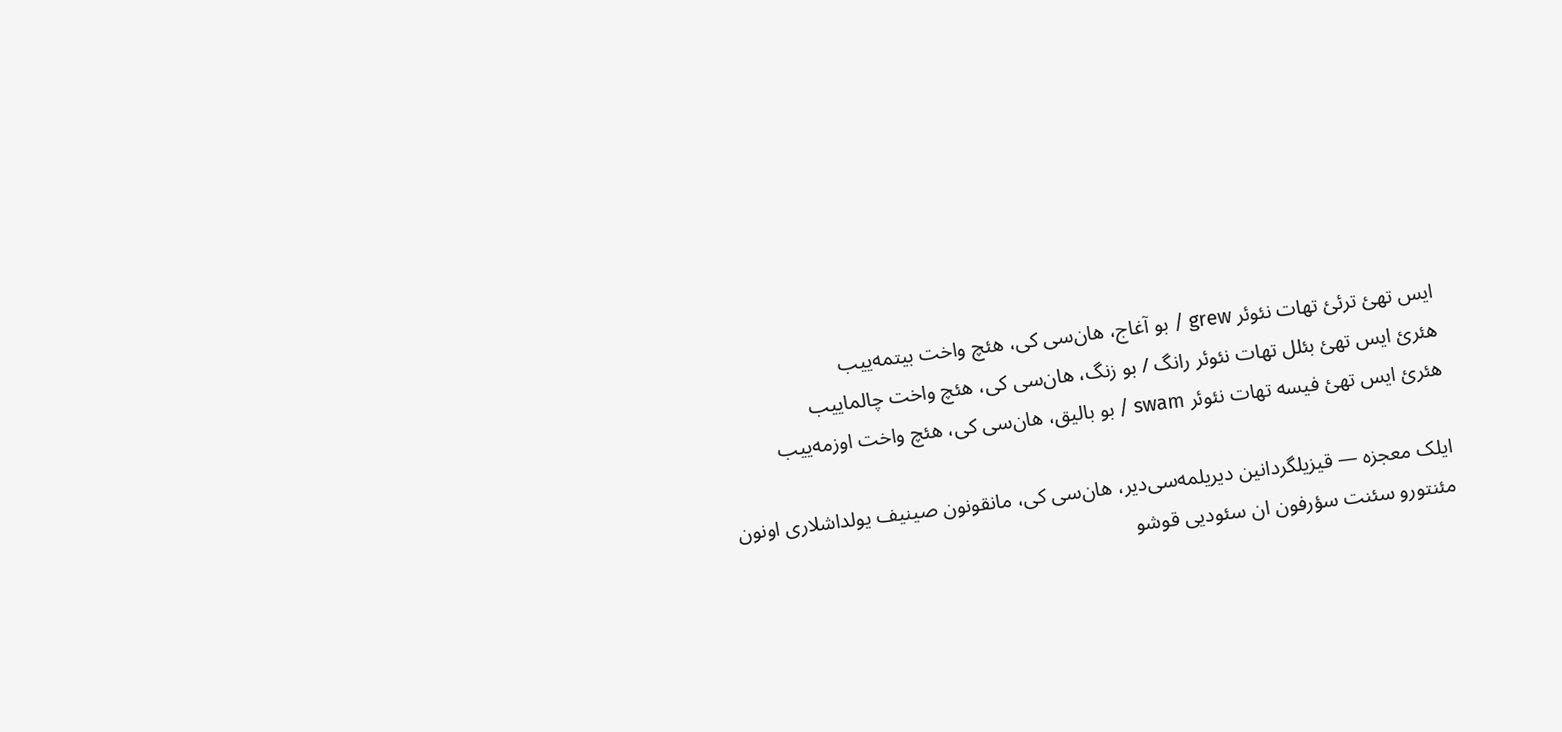ایس تهئ ترئئ تهات نئوئر grew / بو آغاج، هان‌سی کی، هئچ واخت بیتمه‌ییب
هئرئ ایس تهئ بئلل تهات نئوئر رانگ / بو زنگ، هان‌سی کی، هئچ واخت چالماییب
هئرئ ایس تهئ فیسه تهات نئوئر swam / بو بالیق، هان‌سی کی، هئچ واخت اوزمه‌ییب

ایلک معجزه — قیزیلگردانین دیریلمه‌سی‌دیر، هان‌سی کی، مانقونون صینیف یولداشلاری اونون مئنتورو سئنت سؤرفون ان سئودیی قوشو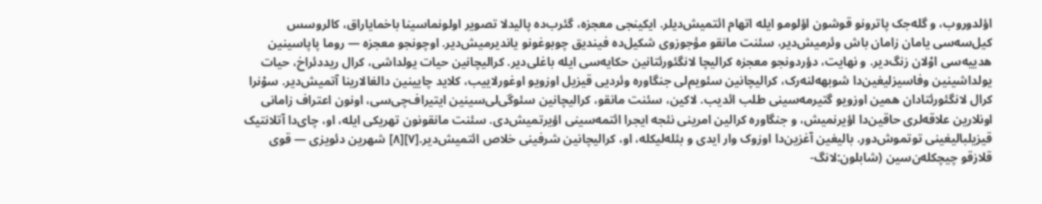اؤلدوروب، و گله‌جک پاترونو قوشون اؤلومو ایله اتهام ائتمیش‌دیلر. ایکینجی معجزه، گئرب‌ده پالیدلا تصویر اولونماسینا باخمایاراق، کالروسس کیل‌سه‌سی یامان زامان باش وئرمیش‌دیر، سئنت مانقو مؤجوزوی شکیل‌ده فیندیق چوبوغونو یاندیرمیش‌دیر. اوچونجو معجزه — روما پاپاسینین هدییه‌سی اوْلان زنگ‌دیر. و نهایت، دؤردونجو معجزه کرالیچا لانگئورئتانین حکایه‌سی ایله باغلی‌دیر. کرالیچانین حیات یولداشی، کرال ریددئراخ، حیات یولداشینین وفاسیزلیغین‌دا شوبهه‌لنه‌رک، کرالیچانین سئویم‌لی جنگاوره وئردیی قیزیل اوزویو اوغورلاییب، کلاید چایینین دالغالارینا آتمیش‌دیر. سوْنرا کرال لانگئورئتادان همین اوزویو گتیرمه‌سینی طلب ائدیب. لاکین، سئنت مانقو، کرالیچانین سئوگی‌لی‌سینین ایتیراف‌چی‌سی، اونون اعتراف زامانی اونلارین علاقه‌لری حاقین‌دا اؤیرنمیش، و جنگاوره کرالین امرینی نئجه ایجرا ائتمه‌سینی اؤیرتمیش‌دی. سئنت مانقونون تهریکی ایله، او، چای‌دا آتلانتیک قیزیلبالیغینی توتموش‌دور. بالیغین آغزین‌دا اوزوک وار ایدی و بئله‌لیکله، او، کرالیچانین شرفینی خلاص ائتمیش‌دیر.[۷][۸] شهرین دئویزی — قوی قلازقو چیچکله‌ن‌سین (شابلون:لانگ-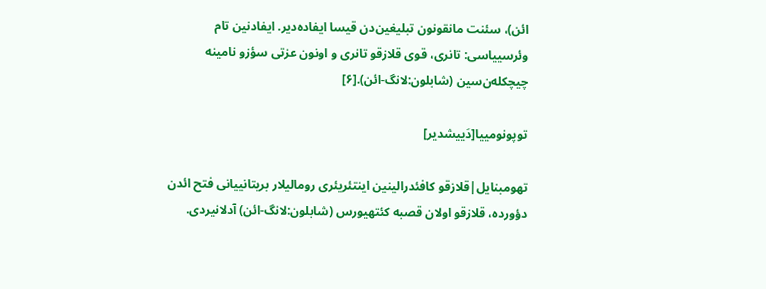ائن)، سئنت مانقونون تبلیغین‌دن قیسا ایفاده‌دیر. ایفادنین تام وئرسییاسی: تانری، قوی قلازقو تانری و اونون عزتی سؤزو نامینه چیچکله‌ن‌سین (شابلون:لانگ-ائن).[۶]

توپونومییا[دَییشدیر]

تهومبنایل|قلازقو کافئدرالینین اینتئریئری رومالیلار بریتانییانی فتح ائدن دؤورده، قلازقو اولان قصبه کئتهیورس (شابلون:لانگ-ائن) آدلانیردی.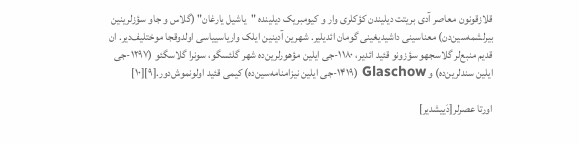قلازقونون معاصر آدی بریتت دیلیندن کؤکلری وار و کیومبریک دیلینده "یاشیل یارغان" (گلاس و جاو سؤزلرینین بیرلشمه‌سین‌دن) معناسینی داشیدیغینی گومان ائدیلیر. شهرین آدینین ایلک واریاسییاسی اولدوقجا موختلیف‌دیر. ان قدیم منبع‌لر گلاسجهو سؤزونو قئید ائدیر، ۱۱۸۰-جی ایلین مؤهورلرین‌ده شهر گلئسگو، سونرا گلاسگئو (۱۲۹۷-جی ایلین سندلرین‌ده) و Glaschow (۱۴۱۹-جی ایلین نیزامنامه‌سین‌ده) کیمی قئید اولونموش‌دور.[۹][۱۰]

اورتا عصرلر[دَییشدیر]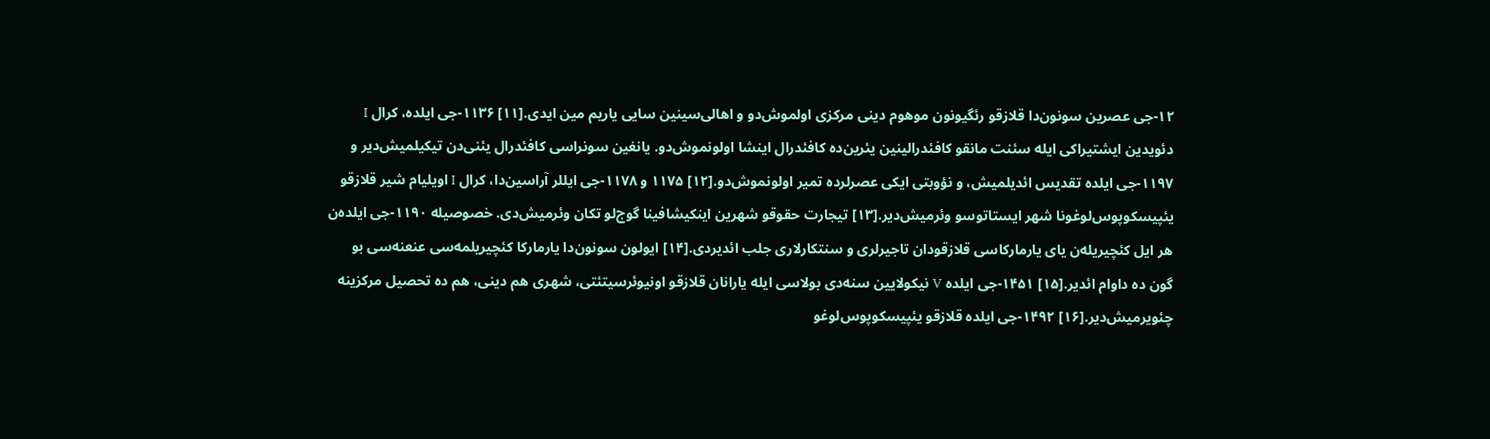۱۲-جی عصرین سونون‌دا قلازقو رئگیونون موهوم دینی مرکزی اولموش‌دو و اهالی‌سینین سایی یاریم مین ایدی.[۱۱] ۱۱۳۶-جی ایلده، کرال I دئویدین ایشتیراکی ایله سئنت مانقو کافئدرالینین یئرین‌ده کافئدرال اینشا اولونموش‌دو. یانغین سونراسی کافئدرال یئنی‌دن تیکیلمیش‌دیر و ۱۱۹۷-جی ایلده تقدیس ائدیلمیش، و نؤوبتی ایکی عصرلرده تمیر اولونموش‌دو.[۱۲] ۱۱۷۵ و ۱۱۷۸-جی ایللر آراسین‌دا، کرال I اویلیام شیر قلازقو یئپیسکوپوس‌لوغونا شهر ایستاتوسو وئرمیش‌دیر.[۱۳] تیجارت حقوقو شهرین اینکیشافینا گوج‌لو تکان وئرمیش‌دی. خصوصیله ۱۱۹۰-جی ایلده‌ن هر ایل کئچیریله‌ن یای یارمارکاسی قلازقودان تاجیرلری و سنتکارلاری جلب ائدیردی.[۱۴] ایولون سونون‌دا یارمارکا کئچیریلمه‌سی عنعنه‌سی بو گون ده داوام ائدیر.[۱۵] ۱۴۵۱-جی ایلده V نیکولایین سنه‌دی بولاسی ایله یارانان قلازقو اونیوئرسیتئتی، شهری هم دینی، هم ده تحصیل مرکزینه چئویرمیش‌دیر.[۱۶] ۱۴۹۲-جی ایلده قلازقو یئپیسکوپوس‌لوغو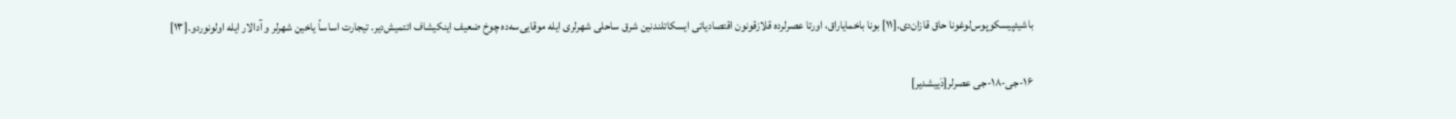باشیئپیسکوپوس‌لوغونا حاق قازان‌دی.[۱۱] بونا باخمایاراق، اورتا عصرلرده قلازقونون اقتصادیاتی ایسکاتلندنین شرق ساحلی شهرلری ایله موقایی‌سه‌ده چوخ ضعیف اینکیشاف ائتمیش‌دیر. تیجارت اساساً یاخین شهرلر و آدالار ایله اولونوردو.[۱۳]

۱۶-جی-۱۸-جی عصرلر[دَییشدیر]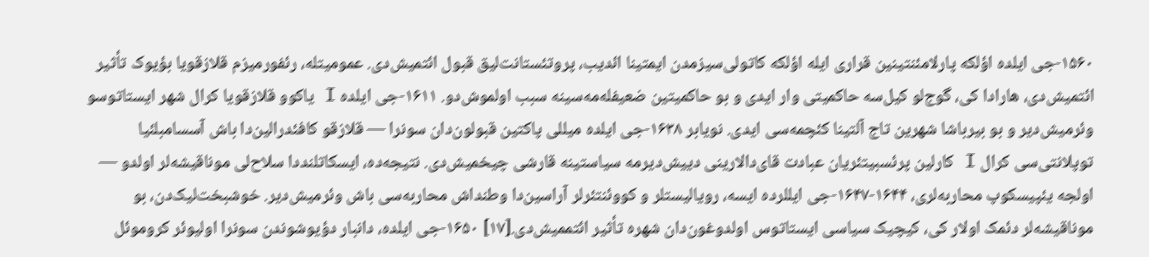۱۵۶۰-جی ایلده اؤلکه پارلامئنتینین قراری ایله اؤلکه کاتولی‌سیزمدن ایمتینا ائدیب، پروتئستانت‌لیق قبول ائتمیش‌دی. عمومیتله، رئفورمیزم قلازقویا بؤیوک تأثیر ائتمیش‌دی، هارادا کی، گوج‌لو کیل‌سه حاکمیتی وار ایدی و بو حاکمیتین ضعیفله‌مه‌سینه سبب اولموش‌دو. ۱۶۱۱-جی ایلده I یاکوو قلازقویا کرال شهر ایستاتوسو وئرمیش‌دیر و بو بیرباشا شهرین تاج آلتینا کئچمه‌سی ایدی. نویابر ۱۶۳۸-جی ایلده میللی پاکتین قبولون‌دان سونرا — قلازقو کافئدرالین‌دا باش آسسامبلئیا توپلانتی‌سی کرال I کارلین پرئسبیتئریان عبادت قای‌دالارینی دییش‌دیرمه سیاستینه قارشی چیخمیش‌دی. نتیجه‌ده، ایسکاتلنددا سلاح‌لی موناقیشه‌لر اولدو — اولجه یئپیسکوپ محاربه‌لری، ۱۶۴۴-۱۶۴۷-جی ایللرده ایسه، رویالیستلر و کووئنتئرلر آراسین‌دا وطنداش محاربه‌سی باش وئرمیش‌دیر. خوشبخت‌لیک‌دن، بو موناقیشه‌لر دئمک اولار کی، کیچیک سیاسی ایستاتوس اولدوغون‌دان شهره تأثیر ائتممیش‌دی.[۱۷] ۱۶۵۰-جی ایلده، دانبار دؤیوشوندن سونرا اولیوئر کروموئل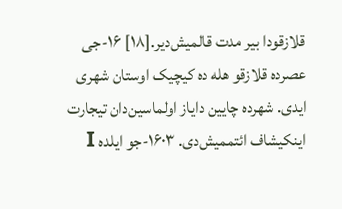قلازقودا بیر مدت قالمیش‌دیر.[۱۸] ۱۶-جی عصرده قلازقو هله ده کیچیک اوستان شهری ایدی. شهرده چایین دایاز اولماسین‌دان تیجارت اینکیشاف ائتممیش‌دی. ۱۶۰۳-جو ایلده I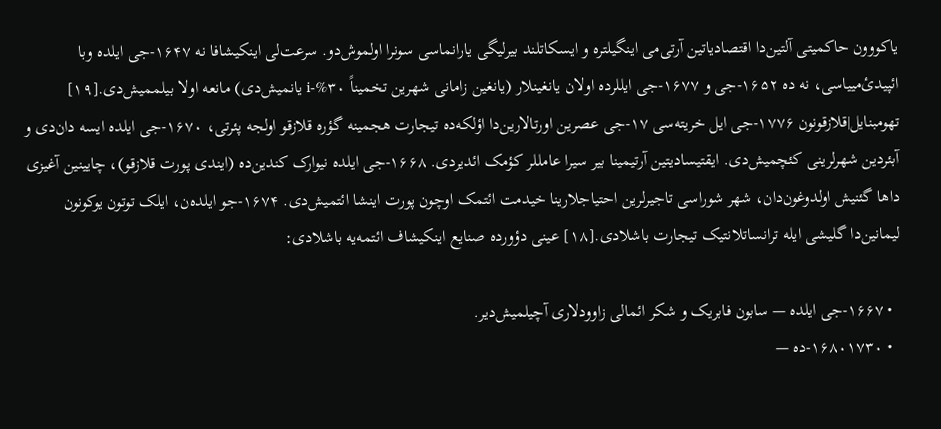یاکووون حاکمیتی آلتین‌دا اقتصادیاتین آرتی‌می اینگیلتره و ایسکاتلند بیرلیگی یارانماسی سونرا اولموش‌دو. سرعت‌لی اینکیشافا نه ۱۶۴۷-جی ایلده وبا ائپیدئ‌مییاسی، نه ده ۱۶۵۲-جی و ۱۶۷۷-جی ایللرده اولان یانغینلار (یانغین زامانی شهرین تخمیناً ۳۰%-i یانمیش‌دی) مانعه اولا بیلممیش‌دی.[۱۹] تهومبنایل|قلازقونون ۱۷۷۶-جی ایل خریته‌سی ۱۷-جی عصرین اورتالارین‌دا اؤلکه‌ده تیجارت هجمینه گؤره قلازقو اولجه پئرتی، ۱۶۷۰-جی ایلده ایسه دان‌دی و آبئردین شهرلرینی کئچمیش‌دی. ایقتیسادیتین آرتیمینا بیر سیرا عامللر کؤمک ائدیردی. ۱۶۶۸-جی ایلده نیوارک کندین‌ده (ایندی پورت قلازقو)، چایینین آغیزی داها گئنیش اولدوغون‌دان، شهر شوراسی تاجیرلرین احتیاجلارینا خیدمت ائتمک اوچون پورت اینشا ائتمیش‌دی. ۱۶۷۴-جو ایلده‌ن، ایلک توتون یوکونون لیمانین‌دا گلیشی ایله ترانساتلانتیک تیجارت باشلادی.[۱۸] عینی دؤورده صنایع اینکیشاف ائتمه‌یه باشلادی:

  • ۱۶۶۷-جی ایلده — سابون فابریک و شکر ائمالی زاوودلاری آچیلمیش‌دیر.
  • ۱۶۸۰۱۷۳۰-ده —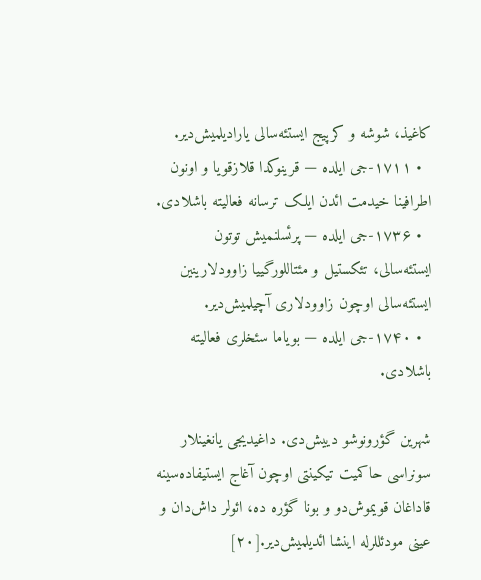کاغیذ، شوشه و کرپیج ایستئه‌سالی یارادیلمیش‌دیر.
  • ۱۷۱۱-جی ایلده — قرینوکدا قلازقویا و اونون اطرافینا خیدمت ائدن ایلک ترسانه فعالیته باشلادی.
  • ۱۷۳۶-جی ایلده — پرئسلنمیش توتون ایستئه‌سالی، تئکستیل و مئتاللورگییا زاوودلارینین ایستئه‌سالی اوچون زاوودلاری آچیلمیش‌دیر.
  • ۱۷۴۰-جی ایلده — بویاما سئخلری فعالیته باشلادی.

شهرین گؤرونوشو دییش‌دی. داغیدیجی یانغینلار سونراسی حاکمیت تیکینتی اوچون آغاج ایستیفاده‌سینه قاداغان قویموش‌دو و بونا گؤره ده، ائولر داش‌دان و عینی مودئللرله اینشا ائدیلمیش‌دیر.[۲۰]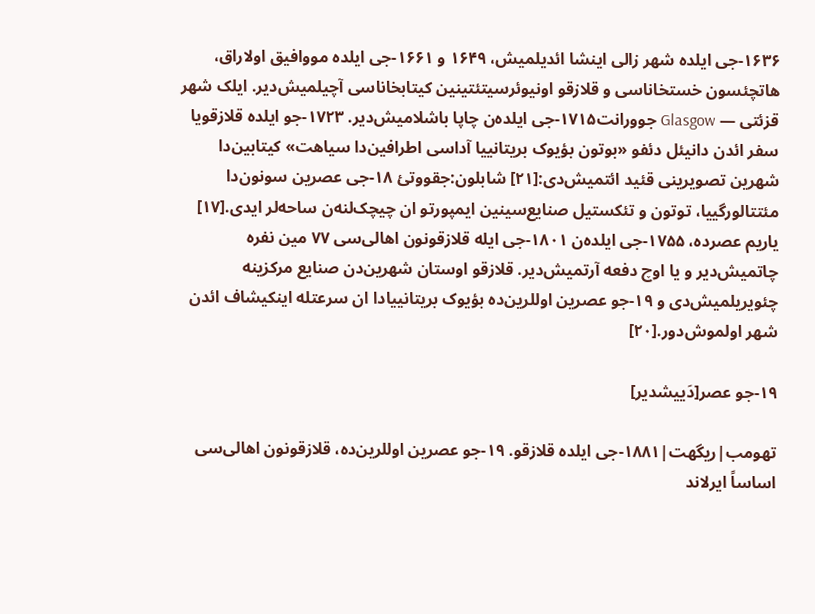۱۶۳۶-جی ایلده شهر زالی اینشا ائدیلمیش، ۱۶۴۹ و ۱۶۶۱-جی ایلده مووافیق اولاراق، هاتچئسون خستخاناسی و قلازقو اونیوئرسیتئتینین کیتابخاناسی آچیلمیش‌دیر. ایلک شهر قزئتی — Glasgow جوورانت۱۷۱۵-جی ایلده‌ن چاپا باشلامیش‌دیر. ۱۷۲۳-جو ایلده قلازقویا سفر ائدن دانیئل دئفو «بوتون بؤیوک بریتانییا آداسی اطرافین‌دا سیاهت» کیتابین‌دا شهرین تصویرینی قئید ائتمیش‌دی:[۲۱] شابلون:جقووتئ ۱۸-جی عصرین سونون‌دا مئتتالورگییا، توتون و تئکستیل صنایع‌سینین ایمپورتو ان چیچک‌لنه‌ن ساحه‌لر ایدی.[۱۷] یاریم عصرده، ۱۷۵۵-جی ایلده‌ن ۱۸۰۱-جی ایله قلازقونون اهالی‌سی ۷۷ مین نفره چاتمیش‌دیر و یا اوچ دفعه آرتمیش‌دیر. قلازقو اوستان شهرین‌دن صنایع مرکزینه چئویریلمیش‌دی و ۱۹-جو عصرین اوللرین‌ده بؤیوک بریتانییادا ان سرعتله اینکیشاف ائدن شهر اولموش‌دور.[۲۰]

۱۹-جو عصر[دَییشدیر]

تهومب|ریگهت|۱۸۸۱-جی ایلده قلازقو. ۱۹-جو عصرین اوللرین‌ده، قلازقونون اهالی‌سی اساساً ایرلاند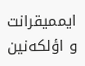ایممیقرانت و اؤلکه‌نین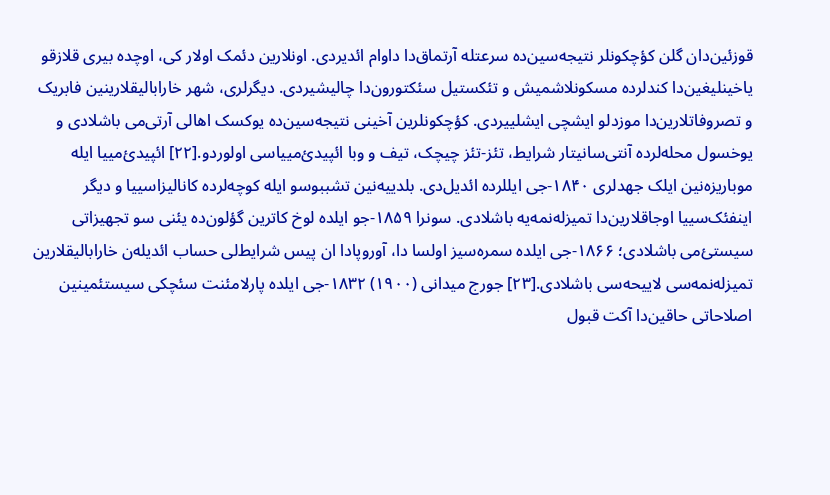قوزئین‌دان گلن کؤچکونلر نتیجه‌سین‌ده سرعتله آرتماق‌دا داوام ائدیردی. اونلارین دئمک اولار کی، اوچده بیری قلازقو یاخینلیغین‌دا کندلرده مسکونلاشمیش و تئکستیل سئکتورون‌دا چالیشیردی. دیگرلری، شهر خارابالیقلارینین فابریک و تصروفاتلارین‌دا موزدلو ایشچی ایشلییردی. کؤچکونلرین آخینی نتیجه‌سین‌ده یوکسک اهالی آرتی‌می باشلادی و یوخسول محله‌لرده آنتی‌سانیتار شرایط، تئز-تئز چیچک، تیف و وبا ائپیدئ‌مییاسی اولوردو.[۲۲] ائپیدئ‌مییا ایله موباریزه‌نین ایلک جهدلری ۱۸۴۰-جی ایللرده ائدیل‌دی. بلدییه‌نین تشببوسو ایله کوچه‌لرده کانالیزاسییا و دیگر اینفئک‌سییا اوجاقلارین‌دا تمیزله‌نمه‌یه باشلادی. سونرا ۱۸۵۹-جو ایلده لوخ کاترین گؤلون‌ده یئنی سو تجهیزاتی سیستئ‌می باشلادی؛ ۱۸۶۶-جی ایلده سمره‌سیز اولسا دا، آوروپادا ان پیس شرایط‌لی حساب ائدیله‌ن خارابالیقلارین تمیزله‌نمه‌سی لاییحه‌سی باشلادی.[۲۳] جورج میدانی (۱۹۰۰) ۱۸۳۲-جی ایلده پارلامئنت سئچکی سیستئمینین اصلاحاتی حاقین‌دا آکت قبول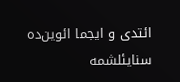ائتدی و ایجما ائوین‌ده سنایئلشمه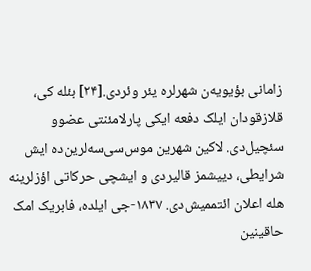زامانی بؤیویه‌ن شهرلره یئر وئردی.[۲۴] بئله کی، قلازقودان ایلک دفعه ایکی پارلامئنتی عضوو سئچیل‌دی. لاکین شهرین موس‌سی‌سه‌لرین‌ده ایش شرایطی، دییشمز قالیردی و ایشچی حرکاتی اؤزلرینه هله اعلان ائتممیش‌دی. ۱۸۳۷-جی ایلده، فابریک امک حاقینین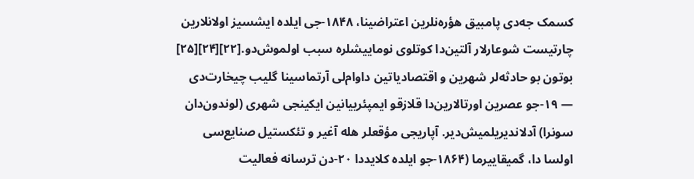کسمک جه‌دی پامبیق هؤره‌نلرین اعتراضینا، ۱۸۴۸-جی ایلده ایشسیز اولانلارین چارتیست شوعارلار آلتین‌دا کوتلوی نوماییشلره سبب اولموش‌دو.[۲۲][۲۴][۲۵] بوتون بو حادثه‌لر شهرین و اقتصادیاتین داوام‌لی آرتماسینا گلیب چیخارت‌دی — ۱۹-جو عصرین اورتالارین‌دا قلازقو ایمپئرییانین ایکینجی شهری (لوندون‌دان سونرا) آدلاندیریلمیش‌دیر. آپاریجی مؤقعلر هله آغیر و تئکستیل صنایع‌سی اولسا دا، گمیقاییرما (۱۸۶۴-جو ایلده کلایددا ۲۰-دن ترسانه فعالیت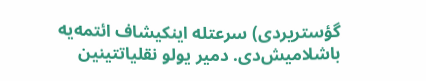گؤستریردی) سرعتله اینکیشاف ائتمه‌یه باشلامیش‌دی. دمیر یولو نقلیاتتینین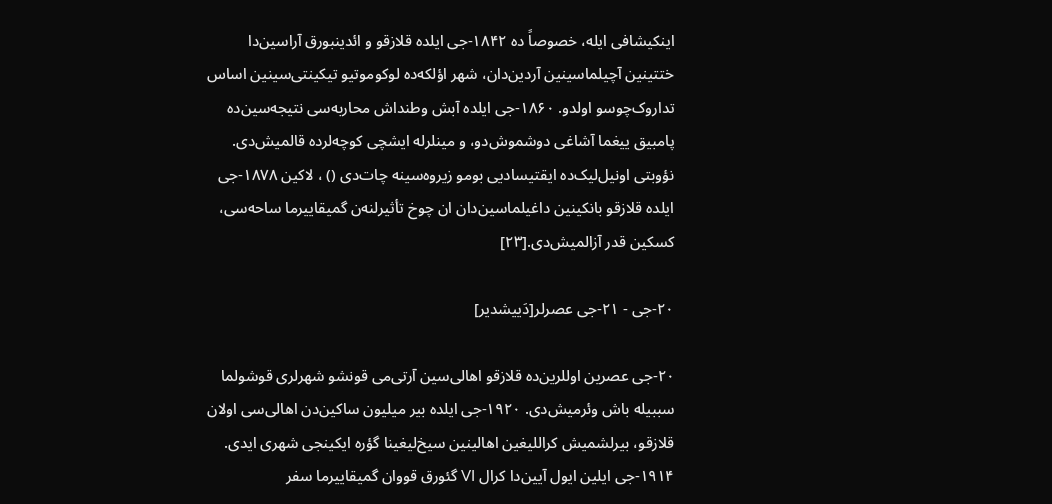اینکیشافی ایله، خصوصاً ده ۱۸۴۲-جی ایلده قلازقو و ائدینبورق آراسین‌دا ختتینین آچیلماسینین آردین‌دان، شهر اؤلکه‌ده لوکوموتیو تیکینتی‌سینین اساس تداروک‌چوسو اولدو. ۱۸۶۰-جی ایلده آبش وطنداش محاربه‌سی نتیجه‌سین‌ده پامبیق ییغما آشاغی دوشموش‌دو، و مینلرله ایشچی کوچه‌لرده قالمیش‌دی. نؤوبتی اونیل‌لیک‌ده ایقتیسادیی بومو زیروه‌سینه چات‌دی () ، لاکین ۱۸۷۸-جی ایلده قلازقو بانکینین داغیلماسین‌دان ان چوخ تأثیرلنه‌ن گمیقاییرما ساحه‌سی، کسکین قدر آزالمیش‌دی.[۲۳]

۲۰-جی - ۲۱-جی عصرلر[دَییشدیر]

۲۰-جی عصرین اوللرین‌ده قلازقو اهالی‌سین آرتی‌می قونشو شهرلری قوشولما سببیله باش وئرمیش‌دی. ۱۹۲۰-جی ایلده بیر میلیون ساکین‌دن اهالی‌سی اولان قلازقو، بیرلشمیش کراللیغین اهالینین سیخ‌لیغینا گؤره ایکینجی شهری ایدی. ۱۹۱۴-جی ایلین ایول آیین‌دا کرال VI گئورق قووان گمیقاییرما سفر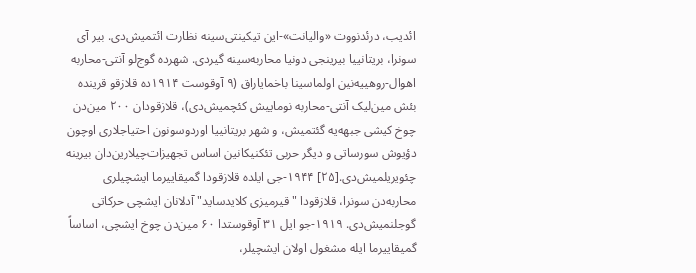ائدیب، درئدنووت «والیانت»-این تیکینتی‌سینه نظارت ائتمیش‌دی. بیر آی سونرا، بریتانییا بیرینجی دونیا محاربه‌سینه گیردی. شهرده گوج‌لو آنتی-محاربه اهوال-روهییه‌نین اولماسینا باخمایاراق (۹ آوقوست ۱۹۱۴ده قلازقو قرینده بئش مین‌لیک آنتی-محاربه نوماییش کئچمیش‌دی)، قلازقودان ۲۰۰ مین‌دن چوخ کیشی جبهه‌یه گئتمیش، و شهر بریتانییا اوردوسونون احتیاجلاری اوچون دؤیوش سورساتی و دیگر حربی تئکنیکانین اساس تجهیزات‌چیلارین‌دان بیرینه چئویریلمیش‌دی.[۲۵] ۱۹۴۴-جی ایلده قلازقودا گمیقاییرما ایشچیلری محاربه‌دن سونرا، قلازقودا "قیرمیزی کلایدساید" آدلانان ایشچی حرکاتی گوجلنمیش‌دی. ۱۹۱۹-جو ایل ۳۱ آوقوستدا ۶۰ مین‌دن چوخ ایشچی، اساساً گمیقاییرما ایله مشغول اولان ایشچیلر،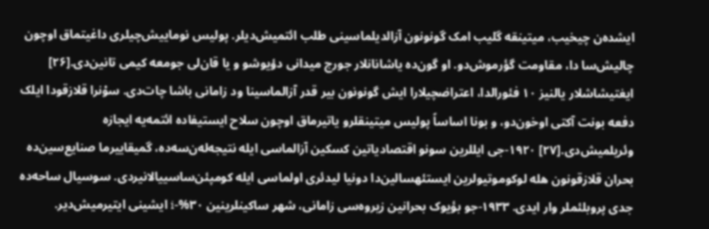ایشده‌ن چیخیب، میتینقه گلیب امک گونونون آزالدیلماسینی طلب ائتمیش‌دیلر. پولیس نوماییش‌چیلری داغیتماق اوچون چالیش‌سا دا، مقاومت گؤرموش‌دو. او گون‌ده یاشانانلار جورج میدانی دؤیوشو و یا قان‌لی جومعه کیمی تانین‌دی.[۲۶] ایغتیشاشلار یالنیز ۱۰ فئورالدا، اعتراضچیلارا ایش گونونون بیر قدر آزالماسینا ود زامانی باشا چات‌دی. سوْنرا قلازقودا ایلک دفعه بونت آکتی اوخون‌دو، و بونا اساساً پولیس میتینقلرو یاتیرماق اوچون سلاح ایستیفاده ائتمه‌یه ایجازه وئریلمیش‌دی.[۲۷] ۱۹۲۰-جی ایللرین سونو اقتصادیاتین کسکین آزالماسی ایله نتیجه‌له‌ن‌سه‌ده، گمیقاییرما صنایع‌سین‌ده بحران قلازقونون هله لوکوموتیولرین ایستئهسالین‌دا دونیا لیدئری اولماسی ایله کومپئن‌ساسییالانیردی. سوسیال ساحه‌ده جدی پروبلئملر وار ایدی. ۱۹۳۳-جو بؤیوک بحرانین زیروه‌سی زامانی، شهر ساکینلرینین ۳۰%-i ایشینی ایتیرمیش‌دیر.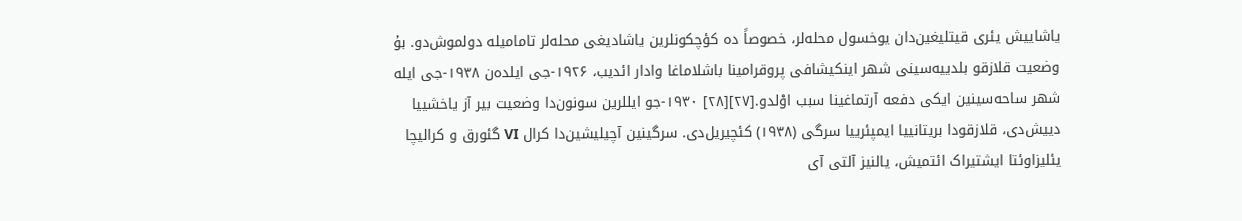یاشاییش یئری قیتلیغین‌دان یوخسول محله‌لر، خصوصاً ده کؤچکونلرین یاشادیغی محله‌لر تامامیله دولموش‌دو. بۇ وضعیت قلازقو بلدییه‌سینی شهر اینکیشافی پروقرامینا باشلاماغا وادار ائدیب، ۱۹۲۶-جی ایلده‌ن ۱۹۳۸-جی ایله شهر ساحه‌سینین ایکی دفعه آرتماغینا سبب اوْلدو.[۲۷][۲۸] ۱۹۳۰-جو ایللرین سونون‌دا وضعیت بیر آز یاخشییا دییش‌دی، قلازقودا بریتانییا ایمپئرییا سرگی (۱۹۳۸) کئچیریل‌دی. سرگینین آچیلیشین‌دا کرال VI گئورق و کرالیچا یئلیزاوئتا ایشتیراک ائتمیش، یالنیز آلتی آی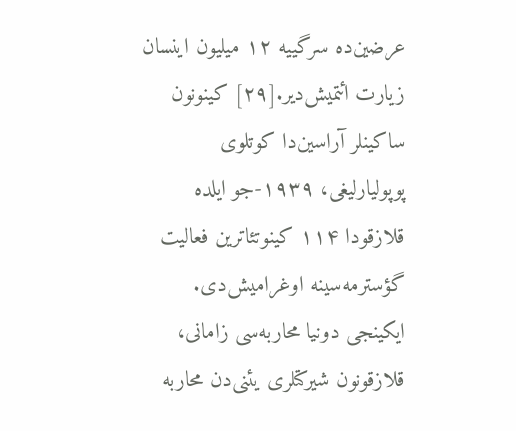عرضین‌ده سرگییه ۱۲ میلیون اینسان زیارت ائتمیش‌دیر.[۲۹] کینونون ساکینلر آراسین‌دا کوتلوی پوپولیارلیغی، ۱۹۳۹-جو ایلده قلازقودا ۱۱۴ کینوتئاترین فعالیت گؤسترمه‌سینه اوغرامیش‌دی. ایکینجی دونیا محاربه‌سی زامانی، قلازقونون شیرکتلری یئنی‌دن محاربه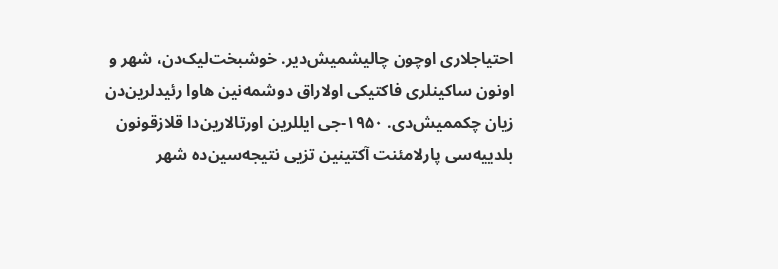احتیاجلاری اوچون چالیشمیش‌دیر. خوشبخت‌لیک‌دن، شهر و اونون ساکینلری فاکتیکی اولاراق دوشمه‌نین هاوا رئیدلرین‌دن زیان چکممیش‌دی. ۱۹۵۰-جی ایللرین اورتالارین‌دا قلازقونون بلدییه‌سی پارلامئنت آکتینین تزیی نتیجه‌سین‌ده شهر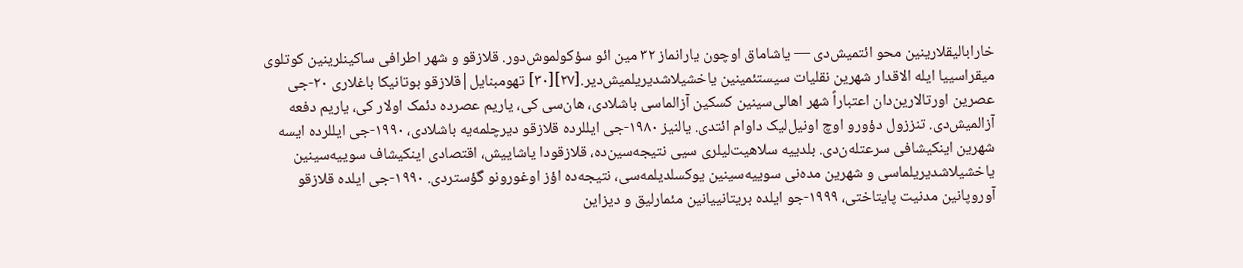خارابالیقلارینین محو ائتمیش‌دی — یاشاماق اوچون یارانماز ۳۲ مین ائو سؤکولموش‌دور. قلازقو و شهر اطرافی ساکینلرینین کوتلوی میقراسییا ایله الاقدار شهرین نقلیات سیستئمینین یاخشیلاشدیریلمیش‌دیر.[۲۷][۳۰] تهومبنایل|قلازقو بوتانیکا باغلاری ۲۰-جی عصرین اورتالارین‌دان اعتباراً شهر اهالی‌سینین کسکین آزالماسی باشلادی، هان‌سی کی، یاریم عصرده دئمک اولار کی، یاریم دفعه آزالمیش‌دی. تنززول دؤورو اوچ اونیل‌لیک داوام ائتدی. یالنیز ۱۹۸۰-جی ایللرده قلازقو دیرچلمه‌یه باشلادی، ۱۹۹۰-جی ایللرده ایسه شهرین اینکیشافی سرعتله‌ن‌دی. بلدییه سلاهیت‌لیلری سیی نتیجه‌سین‌ده، قلازقودا یاشاییش، اقتصادی اینکیشاف سوییه‌سینین یاخشیلاشدیریلماسی و شهرین مده‌نی سوییه‌سینین یوکسلدیلمه‌سی، نتیجه‌ده اؤز اوغورونو گؤستردی. ۱۹۹۰-جی ایلده قلازقو آوروپانین مدنیت پایتاختی، ۱۹۹۹-جو ایلده بریتانییانین مئمارلیق و دیزاین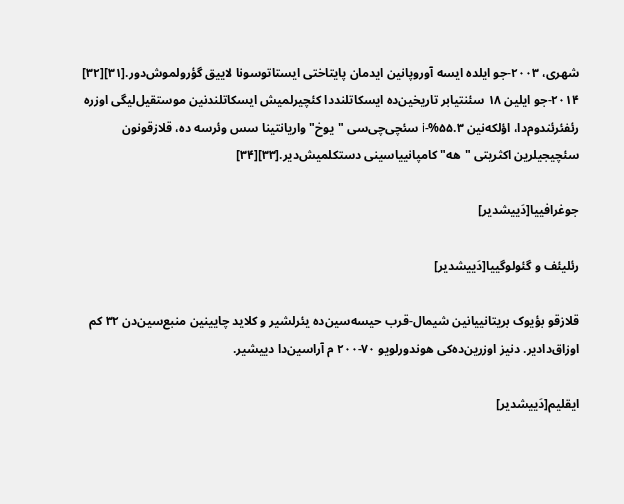شهری، ۲۰۰۳-جو ایلده ایسه آوروپانین ایدمان پایتاختی ایستاتوسونا لاییق گؤرولموش‌دور.[۳۱][۳۲] ۲۰۱۴-جو ایلین ۱۸ سئنتیابر تاریخین‌ده ایسکاتلنددا کئچیرلمیش ایسکاتلندنین موستقیل‌لیگی اوزره رئفئرئندوم‌دا، اؤلکه‌نین ۵۵.۳%-i سئچی‌چی‌سی "یوخ" واریانتینا سس وئرسه ده، قلازقونون سئچیجیلرین اکثریتی "هه" کامپانییاسینی دستکلمیش‌دیر.[۳۳][۳۴]

جوغرافییا[دَییشدیر]

رئلیئف و گئولوگییا[دَییشدیر]

قلازقو بؤیوک بریتانییانین شیمال-قرب حیسه‌سین‌ده یئرلشیر و کلاید چایینین منبع‌سین‌دن ۳۲ کم اوزاق‌دادیر. دنیز اوزرین‌ده‌کی هوندورلویو ۷۰-۲۰۰ م آراسین‌دا دییشیر.

ایقلیم[دَییشدیر]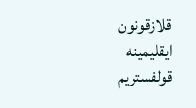قلازقونون ایقلیمینه قولفستریم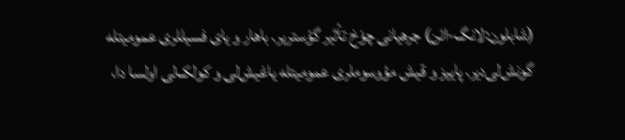(شابلون:لانگ-ائن) جرهیانی چوْخ تأثیر گؤستریر. باهار و یای فسیللری عمومیتله گونش‌لی‌دیر. پاییز و قیش مؤوسوملری عمومیتله یاغیش‌لی و کولک‌لی اولسا دا،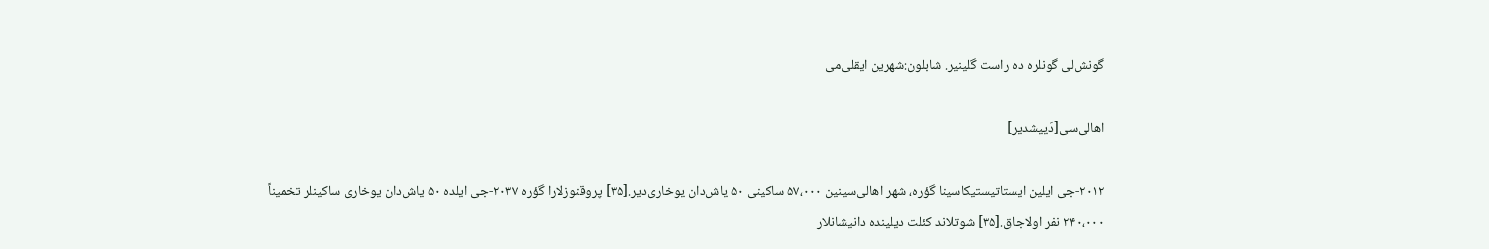گونش‌لی گونلره ده راست گلینیر. شابلون:شهرین ایقلی‌می

اهالی‌سی[دَییشدیر]

۲۰۱۲-جی ایلین ایستاتیستیکاسینا گؤره، شهر اهالی‌سینین ۵۷،۰۰۰ ساکینی ۵۰ یاش‌دان یوخاری‌دیر.[۳۵] پروقنوزلارا گؤره ۲۰۳۷-جی ایلده ۵۰ یاش‌دان یوخاری ساکینلر تخمیناً ۲۴۰،۰۰۰ نفر اولاجاق.[۳۵] شوتلاند کئلت دیلینده دانیشانلار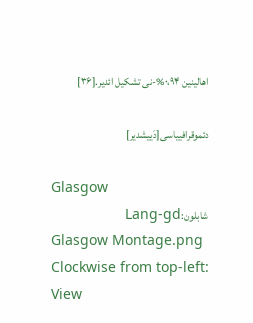اهالینین ۰،۹۴%-نی تشکیل ائدیر.[۳۶]

دئموقرافییاسی[دَییشدیر]

Glasgow
شابلون:Lang-gd
Glasgow Montage.png
Clockwise from top-left: View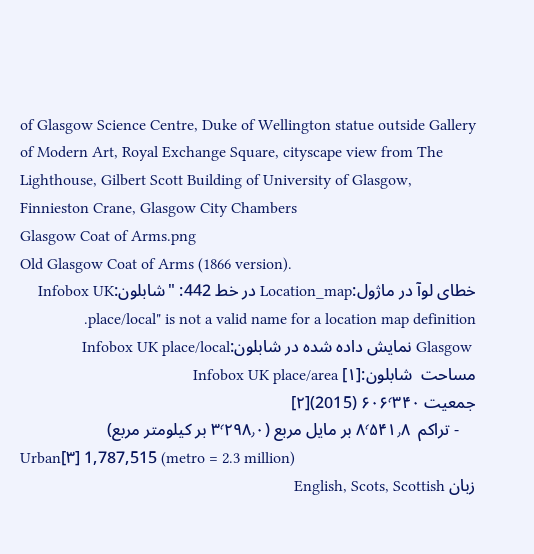of Glasgow Science Centre, Duke of Wellington statue outside Gallery of Modern Art, Royal Exchange Square, cityscape view from The Lighthouse, Gilbert Scott Building of University of Glasgow, Finnieston Crane, Glasgow City Chambers
Glasgow Coat of Arms.png
Old Glasgow Coat of Arms (1866 version).
خطای لوآ در ماژول:Location_map در خط 442: "شابلون:Infobox UK place/local" is not a valid name for a location map definition.
 Glasgow نمایش داده شده در شابلون:Infobox UK place/local
مساحت  شابلون:Infobox UK place/area [۱]
جمعیت ۶۰۶٬۳۴۰ (2015)[۲]
    - تراکم  ۸٬۵۴۱٫۸ بر مایل مربع (۳٬۲۹۸٫۰ بر کیلومتر مربع)
Urban[۳] 1,787,515 (metro = 2.3 million)
زبان English, Scots, Scottish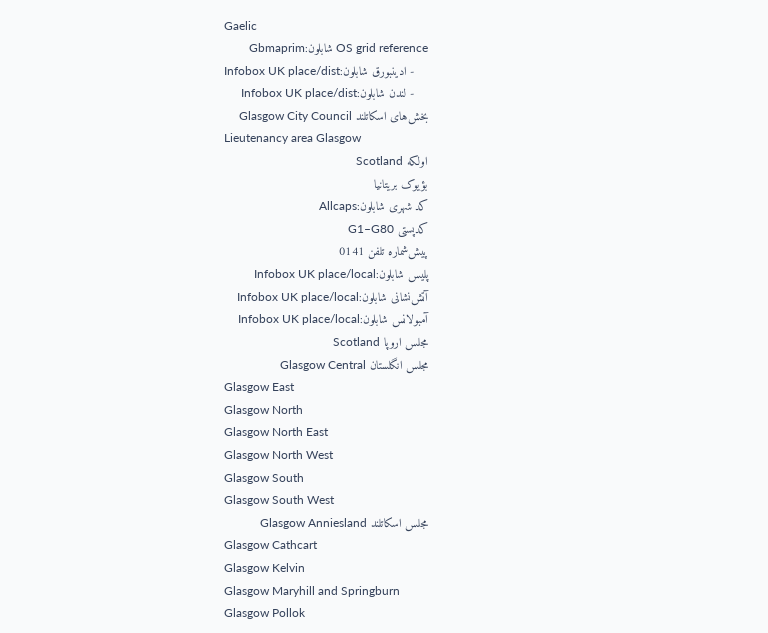Gaelic
OS grid reference شابلون:Gbmaprim
    - ادینبورق شابلون:Infobox UK place/dist
    - لندن شابلون:Infobox UK place/dist
بخش‌های اسکاتلند Glasgow City Council
Lieutenancy area Glasgow
اولکه Scotland
بؤیوک بریتانیا
کد شهری شابلون:Allcaps
کدپستی G1–G80
پیش‌شماره تلفن 0141
پلیس شابلون:Infobox UK place/local
آتش‌نشانی شابلون:Infobox UK place/local
آمبولانس شابلون:Infobox UK place/local
مجلس اروپا Scotland
مجلس انگلستان Glasgow Central
Glasgow East
Glasgow North
Glasgow North East
Glasgow North West
Glasgow South
Glasgow South West
مجلس اسکاتلند Glasgow Anniesland
Glasgow Cathcart
Glasgow Kelvin
Glasgow Maryhill and Springburn
Glasgow Pollok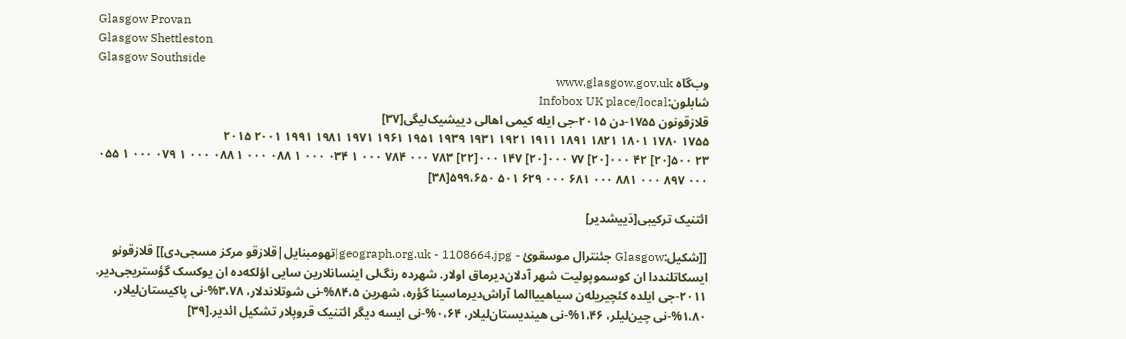Glasgow Provan
Glasgow Shettleston
Glasgow Southside
وب‌گاه www.glasgow.gov.uk
شابلون:Infobox UK place/local
قلازقونون ۱۷۵۵-دن ۲۰۱۵-جی ایله کیمی اهالی دییشیک‌لیگی[۳۷]
۱۷۵۵ ۱۷۸۰ ۱۸۰۱ ۱۸۲۱ ۱۸۹۱ ۱۹۱۱ ۱۹۲۱ ۱۹۳۱ ۱۹۳۹ ۱۹۵۱ ۱۹۶۱ ۱۹۷۱ ۱۹۸۱ ۱۹۹۱ ۲۰۰۱ ۲۰۱۵
۲۳ ۵۰۰[۲۰] ۴۲ ۰۰۰[۲۰] ۷۷ ۰۰۰[۲۰] ۱۴۷ ۰۰۰[۲۲] ۷۸۳ ۰۰۰ ۷۸۴ ۰۰۰ ۱ ۰۳۴ ۰۰۰ ۱ ۰۸۸ ۰۰۰ ۱ ۰۸۸ ۰۰۰ ۱ ۰۷۹ ۰۰۰ ۱ ۰۵۵ ۰۰۰ ۸۹۷ ۰۰۰ ۸۸۱ ۰۰۰ ۶۸۱ ۰۰۰ ۶۲۹ ۵۰۱ ۵۹۹،۶۵۰[۳۸]

ائتنیک ترکیبی[دَییشدیر]

[[شکیل:Glasgow جئنترال موسقوئ - geograph.org.uk - 1108664.jpg|تهومبنایل|قلازقو مرکز مسجی‌دی]] قلازقونو ایسکاتلنددا ان کوسموپولیت شهر آدلان‌دیرماق اولار. شهرده رنگ‌لی اینسانلارین سایی اؤلکه‌ده ان یوکسک گؤستریجی‌دیر. ۲۰۱۱-جی ایلده کئچیریله‌ن سیاهییاالما آراش‌دیرماسینا گؤره، شهرین ۸۴،۵%-نی شوتلاندلار، ۳،۷۸%-نی پاکیستان‌لیلار، ۱،۸۰%-نی چین‌لیلر، ۱،۴۶%-نی هیندیستان‌لیلار، ۰،۶۴%-نی ایسه دیگر ائتنیک قروپلار تشکیل ائدیر.[۳۹]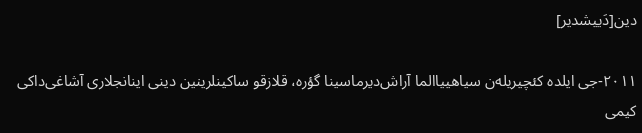دین[دَییشدیر]

۲۰۱۱-جی ایلده کئچیریله‌ن سیاهییاالما آراش‌دیرماسینا گؤره، قلازقو ساکینلرینین دینی اینانجلاری آشاغی‌داکی کیمی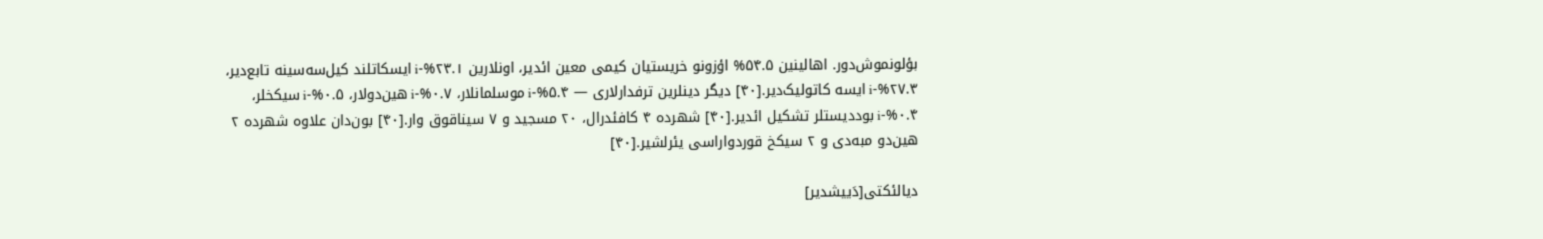بؤلونموش‌دور. اهالینین ۵۴.۵% اؤزونو خریستیان کیمی معین ائدیر، اونلارین ۲۳.۱%-i ایسکاتلند کیل‌سه‌سینه تابع‌دیر، ۲۷.۳%-i ایسه کاتولیک‌دیر.[۴۰] دیگر دینلرین ترفدارلاری — ۵.۴%-i موسلمانلار، ۰.۷%-i هین‌دولار، ۰.۵%-i سیکخلر، ۰.۴%-i بوددیستلر تشکیل ائدیر.[۴۰] شهرده ۴ کافئدرال، ۲۰ مسجید و ۷ سیناقوق وار.[۴۰] بون‌دان علاوه شهرده ۲ هین‌دو مبه‌دی و ۲ سیکخ قوردواراسی یئرلشیر.[۴۰]

دیالئکتی[دَییشدیر]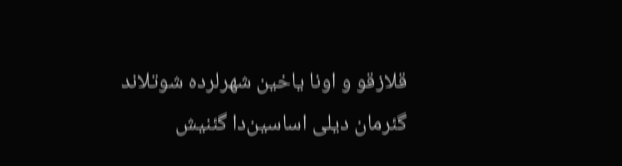قلازقو و اونا یاخین شهرلرده شوتلاند گئرمان دیلی اساسین‌دا گئنیش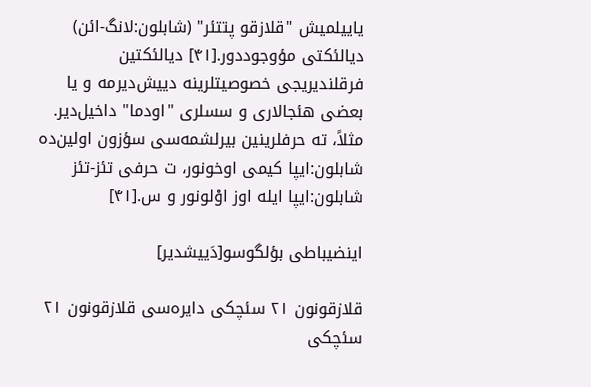یاییلمیش "قلازقو پتتئر" (شابلون:لانگ-ائن) دیالئکتی مؤوجوددور.[۴۱] دیالئکتین فرقلندیریجی خصوصیتلرینه دییش‌دیرمه و یا بعضی هئجالاری و سسلری "اودما" داخیل‌دیر. مثلاً، ته حرفلرینین بیرلشمه‌سی سؤزون اولین‌ده شابلون:ایپا کیمی اوخونور، ت حرفی تئز-تئز شابلون:ایپا ایله اوز اوْلونور و س.[۴۱]

اینضیباطی بؤلگوسو[دَییشدیر]

قلازقونون ۲۱ سئچکی دایره‌سی قلازقونون ۲۱ سئچکی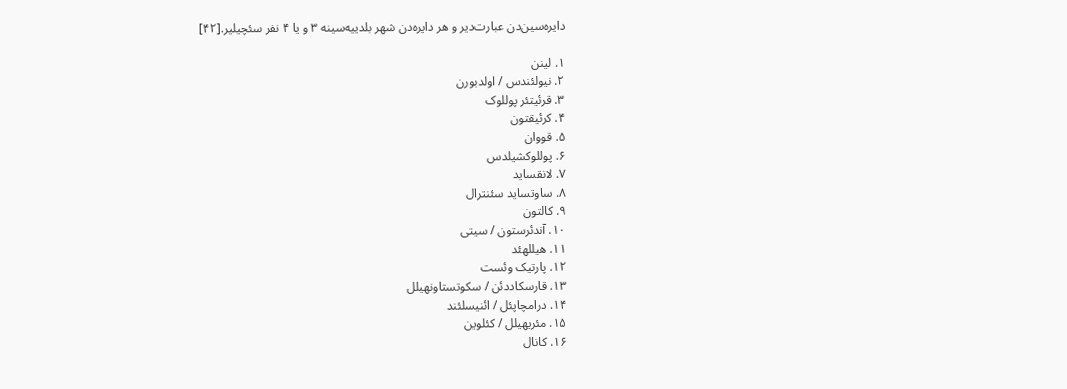دایره‌سین‌دن عبارت‌دیر و هر دایره‌دن شهر بلدییه‌سینه ۳ و یا ۴ نفر سئچیلیر.[۴۲]

۱. لینن
۲. نیولئندس / اولدبورن
۳. قرئیتئر پوللوک
۴. کرئیقتون
۵. قووان
۶. پوللوکشیلدس
۷. لانقساید
۸. ساوتساید سئنترال
۹. کالتون
۱۰. آندئرستون / سیتی
۱۱. هیللهئد
۱۲. پارتیک وئست
۱۳. قارسکاددئن / سکوتستاونهیلل
۱۴. درامچاپئل / ائنیسلئند
۱۵. مئریهیلل / کئلوین
۱۶. کانال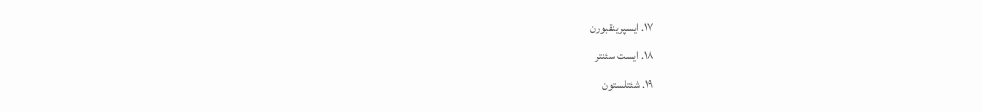۱۷. ایسپرینقبورن
۱۸. ایست سئنتر
۱۹. شئتلستون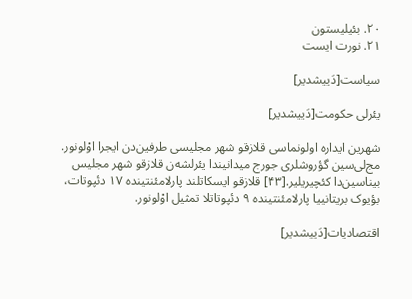۲۰. بئیلیستون
۲۱. نورت ایست

سیاست[دَییشدیر]

یئرلی حکومت[دَییشدیر]

شهرین ایداره اولونماسی قلازقو شهر مجلیسی طرفین‌دن ایجرا اوْلونور. مج‌لی‌سین گؤروشلری جورج میدانیندا یئرلشه‌ن قلازقو شهر مجلیس بیناسین‌دا کئچیریلیر.[۴۳] قلازقو ایسکاتلند پارلامئنتینده ۱۷ دئپوتات، بؤیوک بریتانییا پارلامئنتینده ۹ دئپوتاتلا تمثیل اوْلونور.

اقتصادیات[دَییشدیر]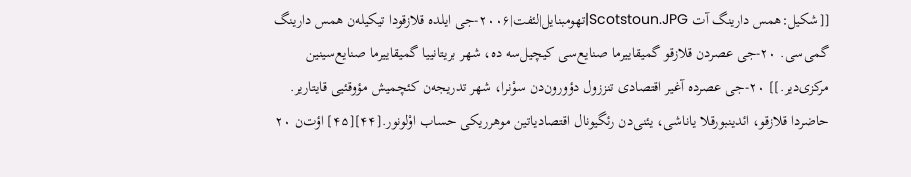[[شکیل:همس دارینگ آت Scotstoun.JPG|تهومبنایل|لئفت|۲۰۰۶-جی ایلده قلازقودا تیکیله‌ن همس دارینگ گمی‌سی. ۲۰-جی عصردن قلازقو گمیقاییرما صنایع‌سی کیچیل‌سه ده، شهر بریتانییا گمیقاییرما صنایع‌سینین مرکزی‌دیر.]] ۲۰-جی عصرده آغیر اقتصادی تنززول دؤورون‌دن سوْنرا، شهر تدریجه‌ن کئچمیش مؤوقئیی قایتاریر. حاضردا قلازقو، ائدینبورقلا یاناشی، یئنی‌دن رئگیونال اقتصادیاتین موهرریکی حساب اوْلونور.[۴۴][۴۵] اؤت‌ن ۲۰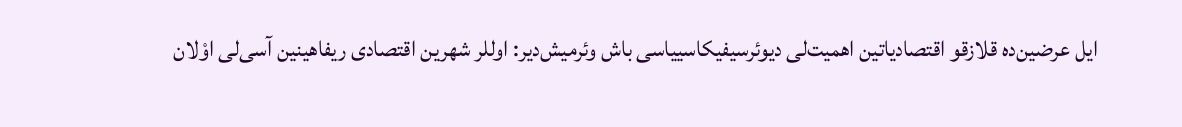ایل عرضین‌ده قلازقو اقتصادیاتین اهمیت‌لی دیوئرسیفیکاسییاسی باش وئرمیش‌دیر: اوللر شهرین اقتصادی ریفاهینین آسی‌لی اوْلان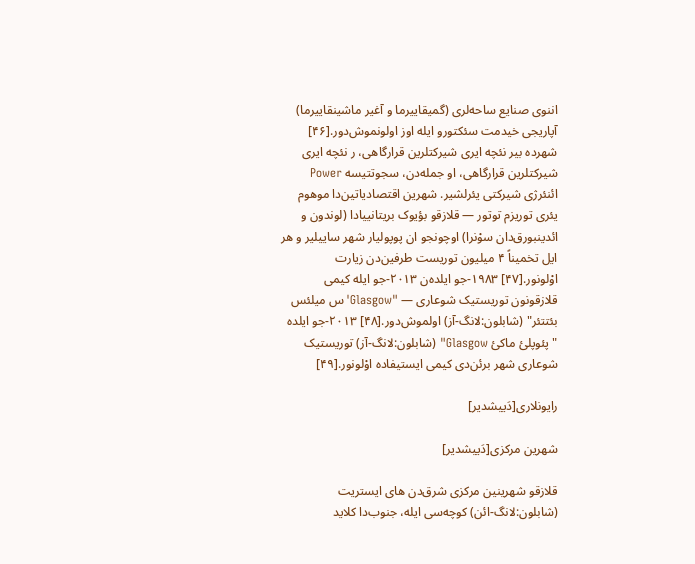اننوی صنایع ساحه‌لری (گمیقاییرما و آغیر ماشینقاییرما) آپاریجی خیدمت سئکتورو ایله اوز اولونموش‌دور.[۴۶] شهرده بیر نئچه ایری شیرکتلرین قرارگاهی، ر نئچه ایری شیرکتلرین قرارگاهی، او جمله‌دن، سجوتتیسه Power ائنئرژی شیرکتی یئرلشیر. شهرین اقتصادیاتین‌دا موهوم یئری توریزم توتور — قلازقو بؤیوک بریتانییادا (لوندون و ائدینبورق‌دان سوْنرا) اوچونجو ان پوپولیار شهر ساییلیر و هر ایل تخمیناً ۴ میلیون توریست طرفین‌دن زیارت اوْلونور.[۴۷] ۱۹۸۳-جو ایلده‌ن ۲۰۱۳-جو ایله کیمی قلازقونون توریستیک شوعاری — "Glasgow'س میلئس بئتتئر" (شابلون:لانگ-آز) اولموش‌دور.[۴۸] ۲۰۱۳-جو ایلده "پئوپلئ ماکئ Glasgow" (شابلون:لانگ-آز) توریستیک شوعاری شهر برئن‌دی کیمی ایستیفاده اوْلونور.[۴۹]

رایونلاری[دَییشدیر]

شهرین مرکزی[دَییشدیر]

قلازقو شهرینین مرکزی شرق‌دن های ایستریت (شابلون:لانگ-ائن) کوچه‌سی ایله، جنوب‌دا کلاید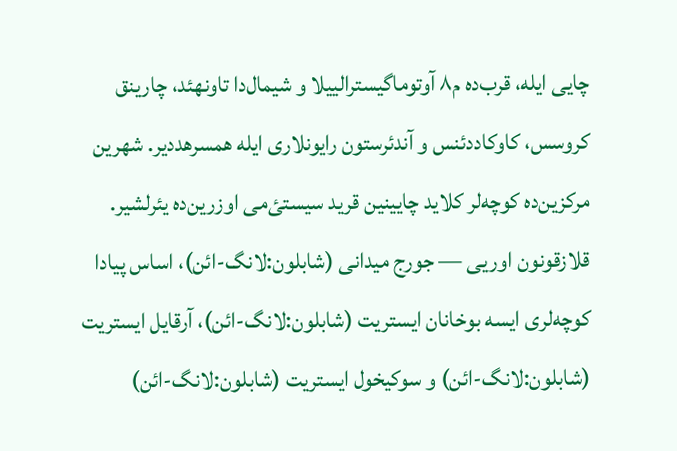چایی ایله، قرب‌ده م۸ آوتوماگیسترالییلا و شیمال‌دا تاونهئد، چارینق کروسس، کاوکاددئنس و آندئرستون رایونلاری ایله همسرهددیر. شهرین مرکزین‌ده کوچه‌لر کلاید چایینین قرید سیستئ‌می اوزرین‌ده یئرلشیر. قلازقونون اوریی — جورج میدانی (شابلون:لانگ-ائن)، اساس پیادا کوچه‌لری ایسه بوخانان ایستریت (شابلون:لانگ-ائن)، آرقایل ایستریت (شابلون:لانگ-ائن) و سوکیخول ایستریت (شابلون:لانگ-ائن)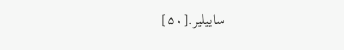ساییلیر.[۵۰]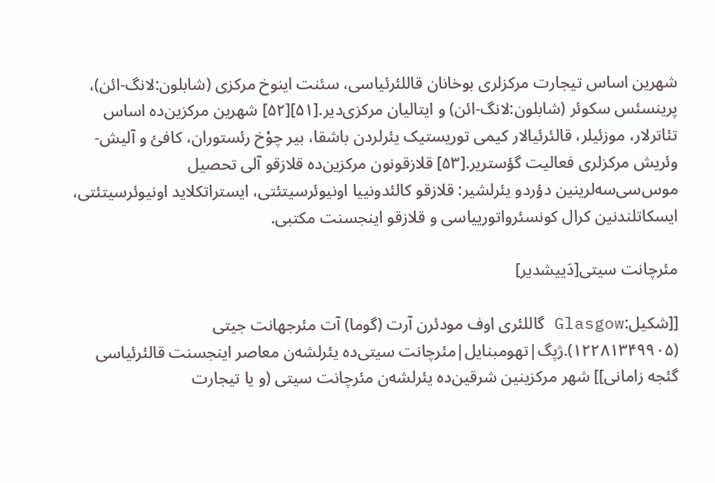شهرین اساس تیجارت مرکزلری بوخانان قاللئرئیاسی، سئنت اینوخ مرکزی (شابلون:لانگ-ائن)، پرینسئس سکوئر (شابلون:لانگ-ائن) و ایتالیان مرکزی‌دیر.[۵۱][۵۲] شهرین مرکزین‌ده اساس تئاترلار، موزئیلر، قالئرئیالار کیمی توریستیک یئرلردن باشقا، بیر چوْخ رئستوران، کافئ و آلیش-وئریش مرکزلری فعالیت گؤستریر.[۵۳] قلازقونون مرکزین‌ده قلازقو آلی تحصیل موس‌سی‌سه‌لرینین دؤردو یئرلشیر: قلازقو کالئدونییا اونیوئرسیتئتی، ایستراتکلاید اونیوئرسیتئتی، ایسکاتلندنین کرال کونسئرواتورییاسی و قلازقو اینجسنت مکتبی.

مئرچانت سیتی[دَییشدیر]

[[شکیل:Glasgow گاللئری اوف مودئرن آرت (گوما) آت مئرجهانت جیتی (۱۲۲۸۱۳۴۹۹۰۵).ژپگ|تهومبنایل|مئرچانت سیتی‌ده یئرلشه‌ن معاصر اینجسنت قالئرئیاسی گئجه زامانی]] شهر مرکزینین شرقین‌ده یئرلشه‌ن مئرچانت سیتی (و یا تیجارت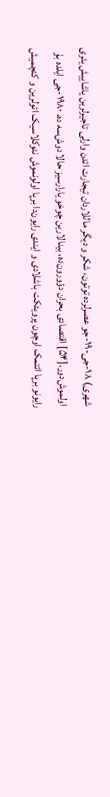شهری) ۱۸-جی-۱۹-جو عصرلرده توتون، شکر و دیگر ماللاردان تیجارت ائدن وارلی تاجیرلرین یاشاییش یئری اولموش‌دور.[۵۴] اقتصادی بحران دؤورون‌ده، بینالارین چوخو یارارسیز حالا دوش‌سه ده، ۱۹۸۰-جی ایلده بۇ رایونو برپا ائتمک اوچون پرویئکت باشلادی و ایندی رایون‌دا برپا اولونموش نئوکلاسیک ائولرین و کئچمیش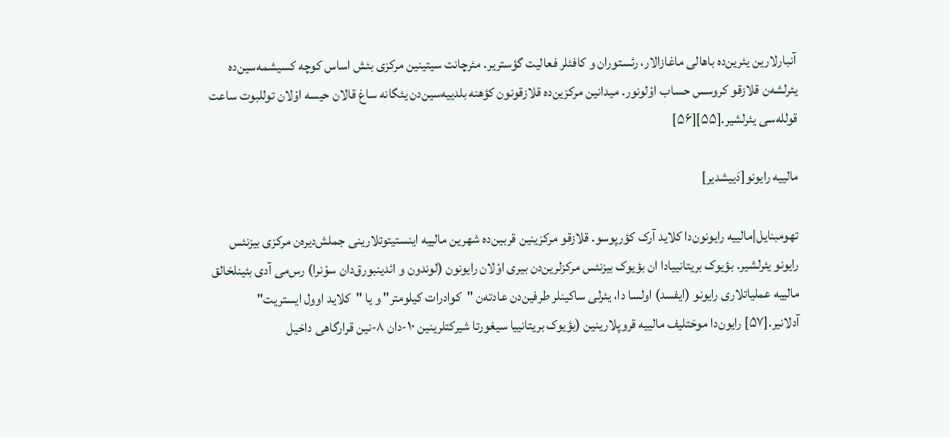آنبارلارین یئرین‌ده باهالی ماغازالار، رئستوران و کافئلر فعالیت گؤستریر. مئرچانت سیتینین مرکزی بئش اساس کوچه کسیشمه‌سین‌ده یئرلشه‌ن قلازقو کروسس حساب اوْلونور. میدانین مرکزین‌ده قلازقونون کؤهنه بلدییه‌سین‌دن یئگانه ساغ قالان حیسه اوْلان توللبوت ساعت قولله‌سی یئرلشیر.[۵۵][۵۶]

مالییه رایونو[دَییشدیر]

تهومبنایل|مالییه رایونون‌دا کلاید آرک کؤرپوسو. قلازقو مرکزینین قربین‌ده شهرین مالییه اینستیتوتلارینی جملش‌دیره‌ن مرکزی بیزنئس رایونو یئرلشیر. بؤیوک بریتانییادا ان بؤیوک بیزنئس مرکزلرین‌دن بیری اوْلان رایونون (لوندون و ائدینبورق‌دان سوْنرا) رس‌می آدی بئینلخالق مالییه عملیاتلاری رایونو (ایفسد) اولسا دا، یئرلی ساکینلر طرفین‌دن عادته‌ن "کوادرات کیلومتر" و یا "کلاید اوول ایستریت" آدلانیر.[۵۷] رایون‌دا موختلیف مالییه قروپلارینین (بؤیوک بریتانییا سیغورتا شیرکتلرینین ۱۰-دان ۸-نین قرارگاهی داخیل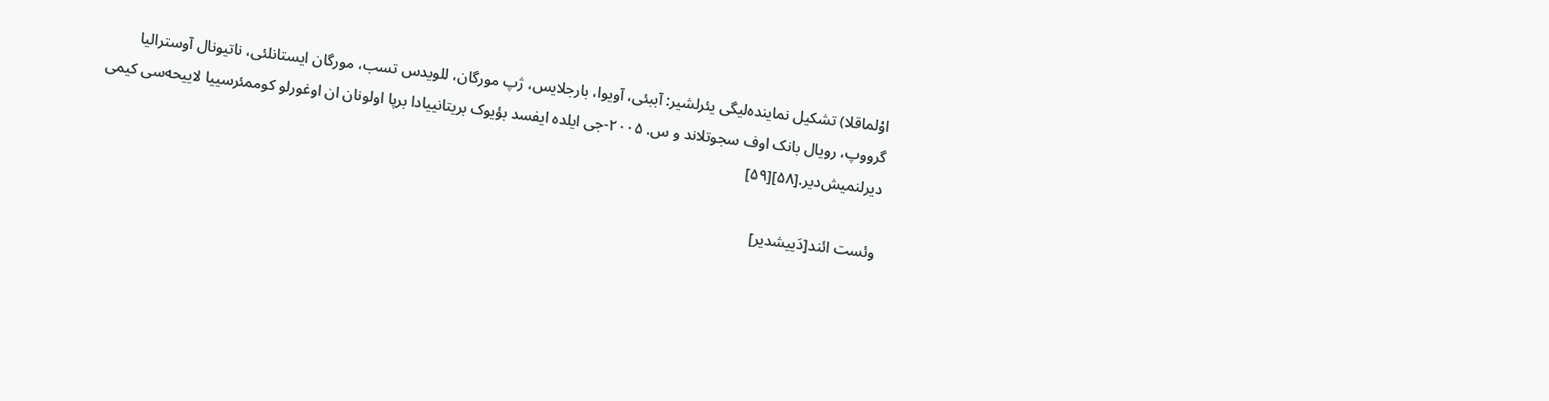اوْلماقلا) تشکیل نماینده‌لیگی یئرلشیر: آببئی، آویوا، بارجلایس، ژپ مورگان، للویدس تسب، مورگان ایستانلئی، ناتیونال آوسترالیا گرووپ، رویال بانک اوف سجوتلاند و س. ۲۰۰۵-جی ایلده ایفسد بؤیوک بریتانییادا برپا اولونان ان اوغورلو کوممئرسییا لاییحه‌سی کیمی دیرلنمیش‌دیر.[۵۸][۵۹]

وئست ائند[دَییشدیر]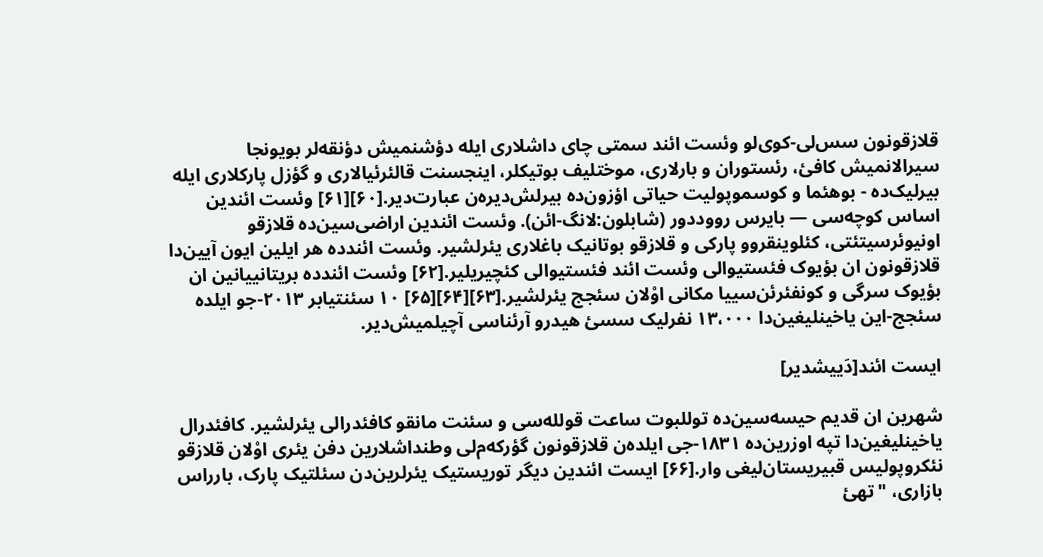قلازقونون سس‌لی-کوی‌لو وئست ائند سمتی چای داشلاری ایله دؤشنمیش دؤنقه‌لر بویونجا سیرالانمیش کافئ، رئستوران و بارلاری، موختلیف بوتیکلر، اینجسنت قالئرئیالاری و گؤزل پارکلاری ایله بیرلیک‌ده - بوهئما و کوسموپولیت حیاتی اؤزون‌ده بیرلش‌دیره‌ن عبارت‌دیر.[۶۰][۶۱] وئست ائندین اساس کوچه‌سی — بایرس رووددور (شابلون:لانگ-ائن). وئست ائندین اراضی‌سین‌ده قلازقو اونیوئرسیتئتی، کئلوینقروو پارکی و قلازقو بوتانیک باغلاری یئرلشیر. وئست ائندده هر ایلین ایون آیین‌دا قلازقونون ان بؤیوک فئستیوالی وئست ائند فئستیوالی کئچیریلیر.[۶۲] وئست ائندده بریتانییانین ان بؤیوک سرگی و کونفئرئن‌سییا مکانی اوْلان سئجج یئرلشیر.[۶۳][۶۴][۶۵] ۱۰ سئنتیابر ۲۰۱۳-جو ایلده سئجج-این یاخینلیغین‌دا ۱۳،۰۰۰ نفرلیک سسئ هیدرو آرئناسی آچیلمیش‌دیر.

ایست ائند[دَییشدیر]

شهرین ان قدیم حیسه‌سین‌ده توللبوت ساعت قولله‌سی و سئنت مانقو کافئدرالی یئرلشیر. کافئدرال یاخینلیغین‌دا تپه اوزرین‌ده ۱۸۳۱-جی ایلده‌ن قلازقونون گؤرکه‌م‌لی وطنداشلارین دفن یئری اوْلان قلازقو نئکروپولیس قبیریستان‌لیغی وار.[۶۶] ایست ائندین دیگر توریستیک یئرلرین‌دن سئلتیک پارک، بارراس بازاری، "تهئ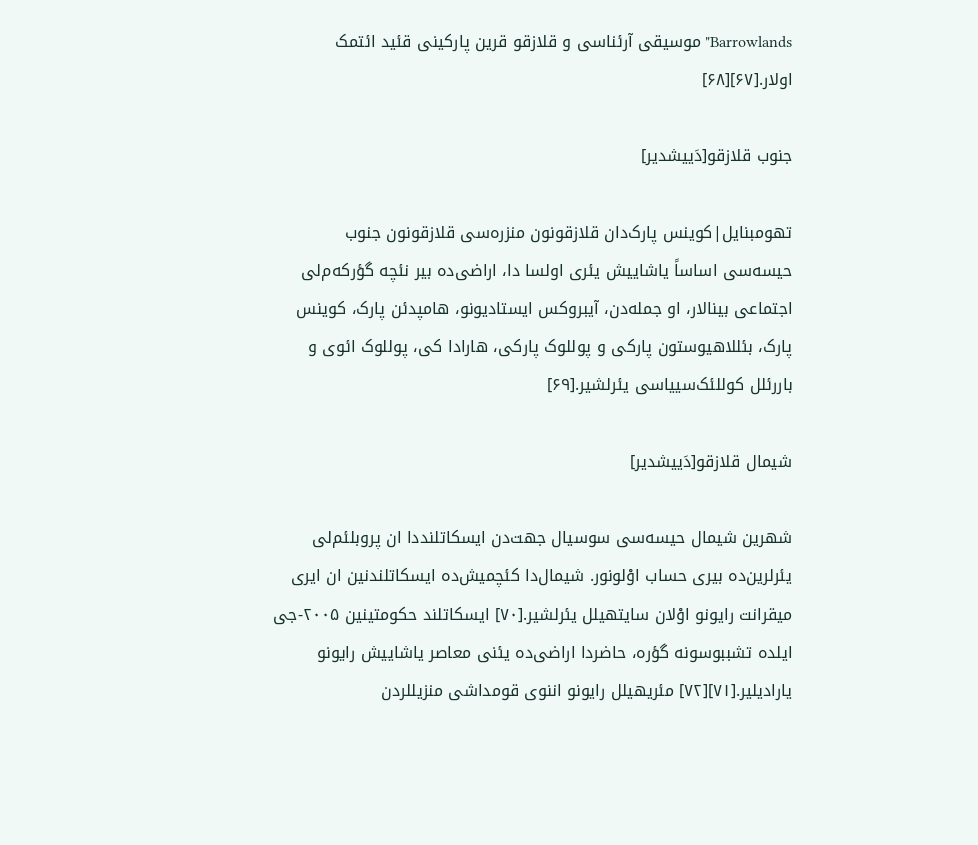Barrowlands" موسیقی آرئناسی و قلازقو قرین پارکینی قئید ائتمک اولار.[۶۷][۶۸]

جنوب قلازقو[دَییشدیر]

تهومبنایل|کوینس پارک‌دان قلازقونون منزره‌سی قلازقونون جنوب حیسه‌سی اساساً یاشاییش یئری اولسا دا، اراضی‌ده بیر نئچه گؤرکه‌م‌لی اجتماعی بینالار، او جمله‌دن، آیبروکس ایستادیونو، هامپدئن پارک، کوینس پارک، بئللاهیوستون پارکی و پوللوک پارکی، هارادا کی، پوللوک ائوی و باررئلل کوللئک‌سییاسی یئرلشیر.[۶۹]

شیمال قلازقو[دَییشدیر]

شهرین شیمال حیسه‌سی سوسیال جهت‌دن ایسکاتلنددا ان پروبلئم‌لی یئرلرین‌ده بیری حساب اوْلونور. شیمال‌دا کئچمیش‌ده ایسکاتلندنین ان ایری میقرانت رایونو اوْلان سایتهیلل یئرلشیر.[۷۰] ایسکاتلند حکومتینین ۲۰۰۵-جی ایلده تشببوسونه گؤره، حاضردا اراضی‌ده یئنی معاصر یاشاییش رایونو یارادیلیر.[۷۱][۷۲] مئریهیلل رایونو اننوی قومداشی منزیللردن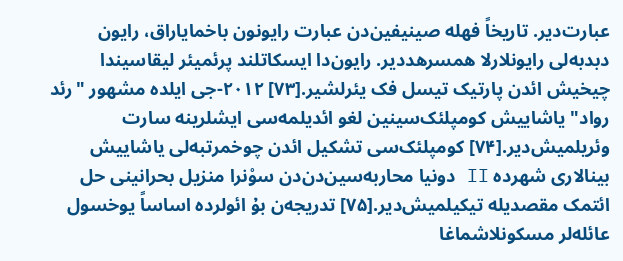عبارت‌دیر. تاریخاً فهله صینیفین‌دن عبارت رایونون باخمایاراق، رایون دبدبه‌لی رایونلارلا همسرهددیر. رایون‌دا ایسکاتلند پرئمیئر لیقاسیندا چیخیش ائدن پارتیک تیسل فک یئرلشیر.[۷۳] ۲۰۱۲-جی ایلده مشهور "رئد رواد" یاشاییش کومپلئک‌سینین لغو ائدیلمه‌سی ایشلرینه سارت وئریلمیش‌دیر.[۷۴] کومپلئک‌سی تشکیل ائدن چوخمرتبه‌لی یاشاییش بینالاری شهرده II دونیا محاربه‌سین‌دن‌دن سوْنرا منزیل بحرانینی حل ائتمک مقصدیله تیکیلمیش‌دیر.[۷۵] تدریجه‌ن بۇ ائولرده اساساً یوخسول عائله‌لر مسکونلاشماغا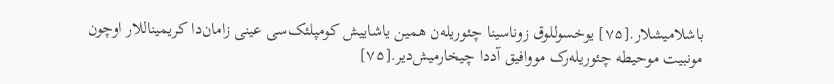باشلامیشلار.[۷۵] یوخسوللوق زوناسینا چئوریله‌ن همین یاشاییش کومپلئک‌سی عینی زامان‌دا کریمیناللار اوچون مونبیت موحیطه چئوریله‌رک مووافیق آددا چیخارمیش‌دیر.[۷۵]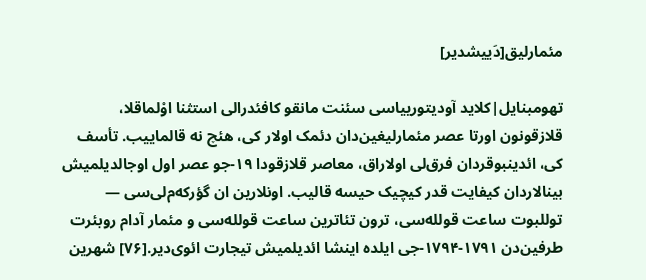مئمارلیق[دَییشدیر]

تهومبنایل|کلاید آودیتورییاسی سئنت مانقو کافئدرالی استثنا اوْلماقلا، قلازقونون اورتا عصر مئمارلیغین‌دان دئمک اولار کی، هئچ نه قالماییب. تأسف کی، ائدینبوقردان فرق‌لی اولاراق، معاصر قلازقودا ۱۹-جو عصر اول اوجالدیلمیش بینالاردان کیفایت قدر کیچیک حیسه قالیب. اونلارین ان گؤرکه‌م‌لی‌سی — توللبوت ساعت قولله‌سی، ترون تئاترین ساعت قولله‌سی و مئمار آدام روبئرت طرفین‌دن ۱۷۹۱-۱۷۹۴-جی ایلده اینشا ائدیلمیش تیجارت ائوی‌دیر.[۷۶] شهرین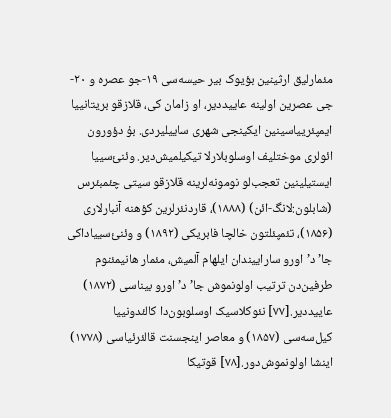مئمارلیق ارثینین بؤیوک بیر حیسه‌سی ۱۹-جو عصره و ۲۰-جی عصرین اولینه عاییددیر، او زامان کی، قلازقو بریتانییا ایمپئرییاسینین ایکینجی شهری ساییلیردی. بۇ دؤورون ائولری موختلیف اوسلوبلارلا تیکیلمیش‌دیر. وئنئ‌سییا ایستیلینین تعجب‌لو نومونه‌لرینه قلازقو سیتی چئمبئرس (شابلون:لانگ-ائن) (۱۸۸۸)، قاردنئرلرین کؤهنه آنبارلاری (۱۸۵۶)، تئمپئلتون خالچا فابریکی (۱۸۹۲) و وئنئ‌سییاداکی جا’د’اورو ساراییندان ایلهام آلمیش، مئمار هانیمئنوم طرفین‌دن ترتیب اولونموش جا’د’اورو بیناسی (۱۸۷۲) عاییددیر.[۷۷] نئوکلاسیک اوسلوبون‌دا کالئدونییا کیل‌سه‌سی (۱۸۵۷) و معاصر اینجسنت قالئرئیاسی (۱۷۷۸) اینشا اولونموش‌دور.[۷۸] قوتیکا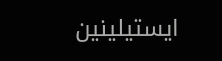ایستیلینین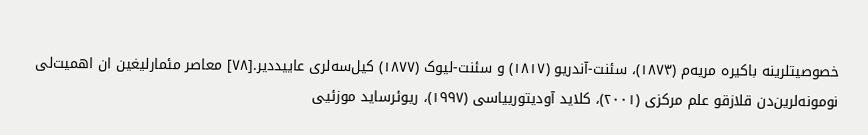خصوصیتلرینه باکیره مریه‌م (۱۸۷۳)، سئنت-آندریو (۱۸۱۷) و سئنت-لیوک (۱۸۷۷) کیل‌سه‌لری عاییددیر.[۷۸] معاصر مئمارلیغین ان اهمیت‌لی نومونه‌لرین‌دن قلازقو علم مرکزی (۲۰۰۱)، کلاید آودیتورییاسی (۱۹۹۷)، ریوئرساید موزئیی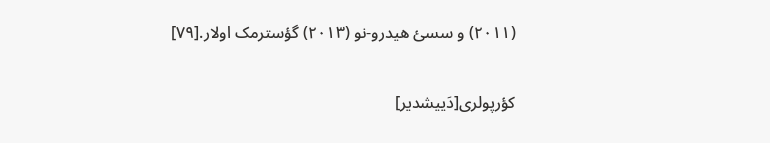(۲۰۱۱) و سسئ هیدرو-نو (۲۰۱۳) گؤسترمک اولار.[۷۹]

کؤرپولری[دَییشدیر]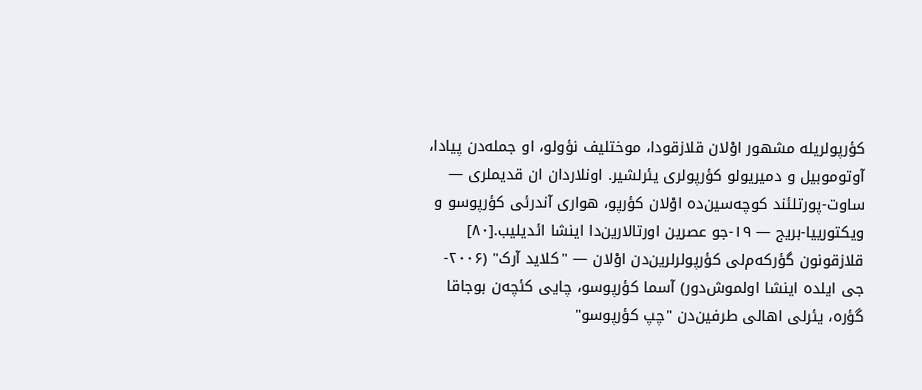کؤرپولریله مشهور اوْلان قلازقودا، موختلیف نؤولو، او جمله‌دن پیادا، آوتوموبیل و دمیریولو کؤرپولری یئرلشیر. اونلاردان ان قدیملری — ساوت-پورتلئند کوچه‌سین‌ده اوْلان کؤرپو، هواری آندرئی کؤرپوسو و ویکتورییا-بریج — ۱۹-جو عصرین اورتالارین‌دا اینشا ائدیلیب.[۸۰] قلازقونون گؤرکه‌م‌لی کؤرپولرلرین‌دن اوْلان — "کلاید آرک" (۲۰۰۶-جی ایلده اینشا اولموش‌دور) آسما کؤرپوسو، چایی کئچه‌ن بوجاقا گؤره، یئرلی اهالی طرفین‌دن "چپ کؤرپوسو"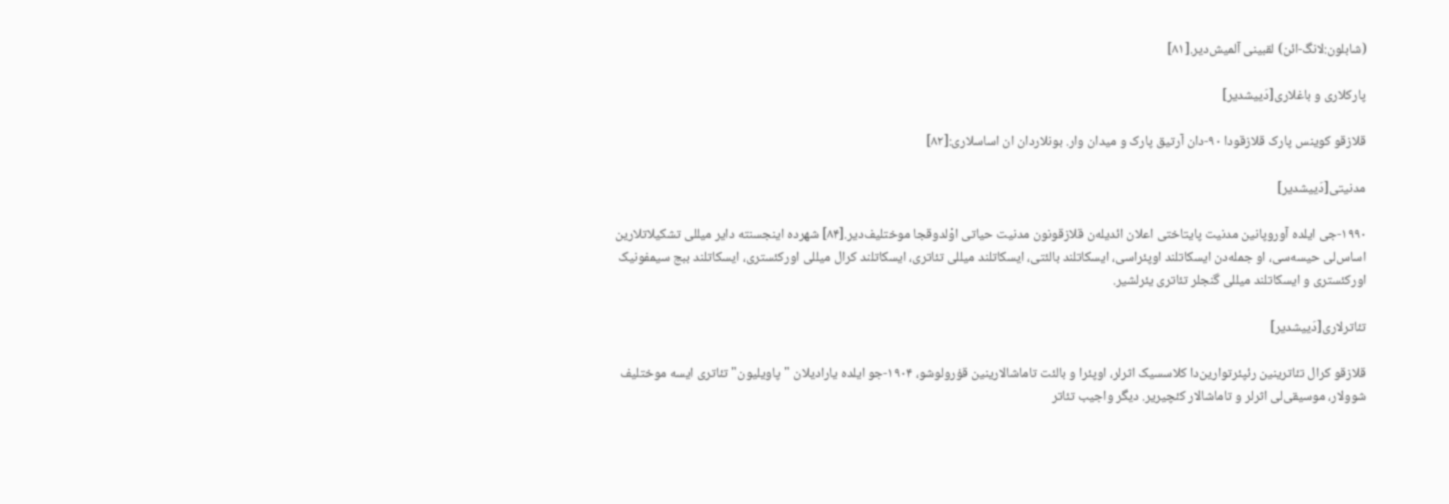(شابلون:لانگ-ائن) لقبینی آلمیش‌دیر.[۸۱]

پارکلاری و باغلاری[دَییشدیر]

قلازقو کوینس پارک قلازقودا ۹۰-دان آرتیق پارک و میدان وار. بونلاردان ان اساسلاری:[۸۲]

مدنیتی[دَییشدیر]

۱۹۹۰-جی ایلده آوروپانین مدنیت پایتاختی اعلان ائدیله‌ن قلازقونون مدنیت حیاتی اوْلدوقجا موختلیف‌دیر.[۸۴] شهرده اینجسنته دایر میللی تشکیلاتلارین اساس‌لی حیسه‌سی، او جمله‌دن ایسکاتلند اوپئراسی، ایسکاتلند بالئتی، ایسکاتلند میللی تئاتری، ایسکاتلند کرال میللی اورکئستری، ایسکاتلند ببج سیمفونیک اورکئستری و ایسکاتلند میللی گنجلر تئاتری یئرلشیر.

تئاترلاری[دَییشدیر]

قلازقو کرال تئاترینین رئپئرتوارین‌دا کلاسسیک اثرلر، اوپئرا و بالئت تاماشالارینین قۇرولوشو، ۱۹۰۴-جو ایلده یارادیلان "پاویلیون" تئاتری ایسه موختلیف شوولار، موسیقی‌لی اثرلر و تاماشالار کئچیریر. دیگر واجیب تئاتر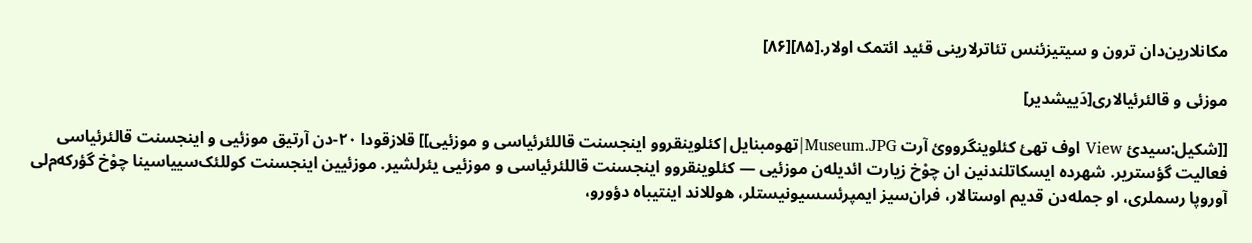مکانلارین‌دان ترون و سیتیزئنس تئاترلارینی قئید ائتمک اولار.[۸۵][۸۶]

موزئی و قالئرئیالاری[دَییشدیر]

[[شکیل:سیدئ View اوف تهئ کئلوینگرووئ آرت Museum.JPG|تهومبنایل|کئلوینقروو اینجسنت قاللئرئیاسی و موزئیی]] قلازقودا ۲۰-دن آرتیق موزئیی و اینجسنت قالئرئیاسی فعالیت گؤستریر. شهرده ایسکاتلندنین ان چوْخ زیارت ائدیله‌ن موزئیی — کئلوینقروو اینجسنت قاللئرئیاسی و موزئیی یئرلشیر. موزئیین اینجسنت کوللئک‌سییاسینا چوْخ گؤرکه‌م‌لی آوروپا رسملری، او جمله‌دن قدیم اوستالار، فران‌سیز ایمپرئسسیونیستلر، هوللاند اینتیباه دؤورو،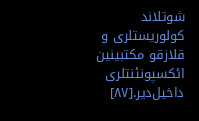شوتلاند کولوریستلری و قلازقو مکتبینین ائکسپونئنتلری داخیل‌دیر.[۸۷]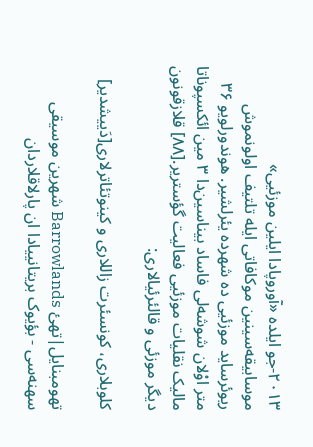۲۰۱۳-جو ایلده «آوروپادا ایلین موزئیی» موسابیقه‌سینین موکافاتی ایله تلتیف اولونموش ریوئرساید موزئیی ده شهرده یئرلشیر. هوندورلویو ۳۶ متر اوْلان شوشه‌لی فاساد بیناسین‌دا ۳ مین ائکسپوناتا مالیک نقلیات موزئیی فعالیت گؤستریر.[۸۸] قلازقونون دیگر موزئی و قالئرئیالاری:

کلوبلاری، کونسئرت زاللاری و کینوتئاترلاری[دَییشدیر]

تهومبنایل|تهئ Barrowlands شهرین موسیقی سهنه‌سی - بؤیوک بریتانییادا ان پارلاقلاردان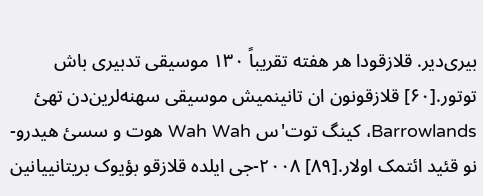بیری‌دیر. قلازقودا هر هفته تقریباً ۱۳۰ موسیقی تدبیری باش توتور.[۶۰] قلازقونون ان تانینمیش موسیقی سهنه‌لرین‌دن تهئ Barrowlands، کینگ توت'س Wah Wah هوت و سسئ هیدرو-نو قئید ائتمک اولار.[۸۹] ۲۰۰۸-جی ایلده قلازقو بؤیوک بریتانییانین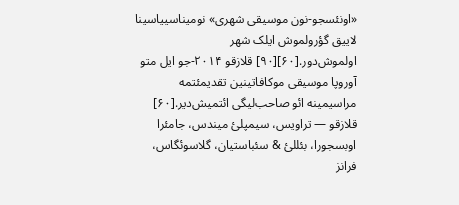«اونئسجو-نون موسیقی شهری» نومیناسییاسینا لاییق گؤرولموش ایلک شهر اولموش‌دور.[۶۰][۹۰] قلازقو ۲۰۱۴-جو ایل متو آوروپا موسیقی موکافاتینین تقدیمئتمه مراسیمینه ائو صاحب‌لیگی ائتمیش‌دیر.[۶۰] قلازقو — تراویس، سیمپلئ میندس، جامئرا اوبسجورا، بئللئ & سئباستیان، گلاسوئگاس، فرانز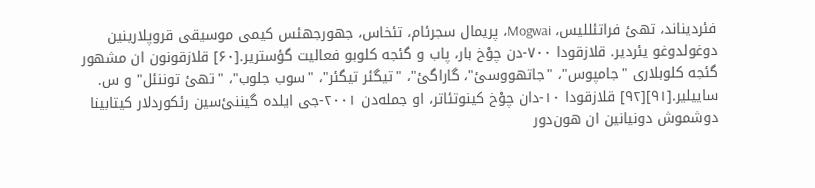فئردیناند، تهئ فراتئللیس، Mogwai، پریمال سجرئام، تئخاس، جهورجهئس کیمی موسیقی قروپلارینین دوغولدوغو یئردیر. قلازقودا ۷۰۰-دن چوْخ بار، پاب و گئجه کلوبو فعالیت گؤستریر.[۶۰] قلازقونون ان مشهور گئجه کلوبلاری "جامپوس"، "جاتهووسئ"، گاراگئ"، "تیگئر تیگئر"، "سوب جلوب"، "تهئ توننئل" و س. ساییلیر.[۹۱][۹۲] قلازقودا ۱۰-دان چوْخ کینوتئاتر، او جمله‌دن ۲۰۰۱-جی ایلده گیننئ‌سین رئکوردلار کیتابینا دوشموش دونیانین ان هون‌دور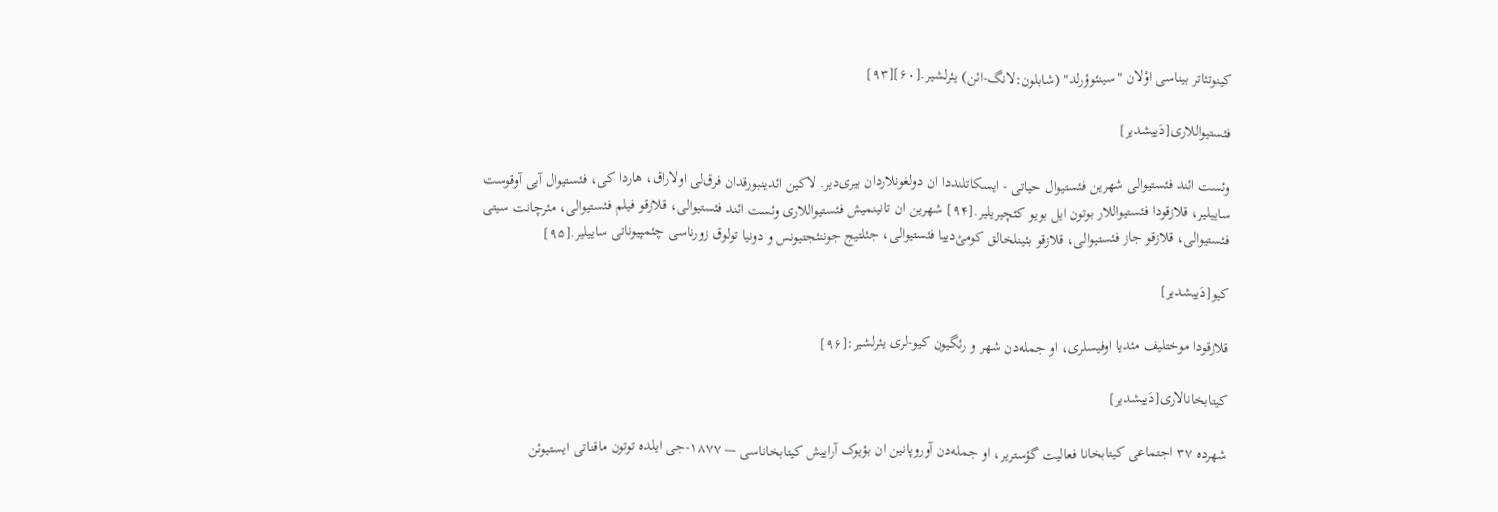کینوتئاتر بیناسی اوْلان "سینئوؤرلد" (شابلون:لانگ-ائن) یئرلشیر.[۶۰][۹۳]

فئستیواللاری[دَییشدیر]

وئست ائند فئستیوالی شهرین فئستیوال حیاتی - ایسکاتلنددا ان دولغونلاردان بیری‌دیر. لاکین ائدینبورقدان فرق‌لی اولاراق، هاردا کی، فئستیوال آیی آوقوست ساییلیر، قلازقودا فئستیواللار بوتون ایل بویو کئچیریلیر.[۹۴] شهرین ان تانینمیش فئستیواللاری وئست ائند فئستیوالی، قلازقو فیلم فئستیوالی، مئرچانت سیتی فئستیوالی، قلازقو جاز فئستیوالی، قلازقو بئینلخالق کومئ‌دییا فئستیوالی، جئلتیج جوننئجتیونس و دونیا تولوق زورناسی چئمپیوناتی ساییلیر.[۹۵]

کیو[دَییشدیر]

قلازقودا موختلیف مئدیا اوفیسلری، او جمله‌دن شهر و رئگیون کیو-لری یئرلشیر:[۹۶]

کیتابخانالاری[دَییشدیر]

شهرده ۳۷ اجتماعی کیتابخانا فعالیت گؤستریر، او جمله‌دن آوروپانین ان بؤیوک آراییش کیتابخاناسی — ۱۸۷۷-جی ایلده توتون ماقناتی ایستیوئن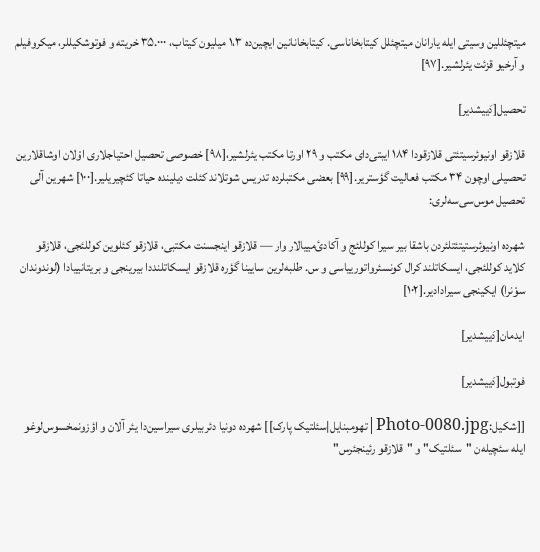میتچئللین وسیتی ایله یارانان میتچئلل کیتابخاناسی. کیتابخانانین ایچین‌ده ۱،۳ میلیون کیتاب، ۳۵.۰۰۰ خریته و فوتوشکیللر، میکروفیلم و آرخیو قزئت یئرلشیر.[۹۷]

تحصیل[دَییشدیر]

قلازقو اونیوئرسیتئتی قلازقودا ۱۸۴ ایبتی‌دای مکتب و ۲۹ اورتا مکتب یئرلشیر،[۹۸] خصوصی تحصیل احتیاجلاری اوْلان اوشاقلارین تحصیلی اوچون ۳۴ مکتب فعالیت گؤستریر.[۹۹] بعضی مکتبلرده تدریس شوتلاند کئلت دیلینده حیاتا کئچیریلیر.[۱۰۰] شهرین آلی تحصیل موس‌سی‌سه‌لری:

شهرده اونیوئرستیتئتلئردن باشقا بیر سیرا کوللئج و آکادئ‌مییالار وار — قلازقو اینجسنت مکتبی، قلازقو کئلوین کوللئجی، قلازقو کلاید کوللئجی، ایسکاتلند کرال کونسئرواتورییاسی و س. طلبه‌لرین سایینا گؤره قلازقو ایسکاتلنددا بیرینجی و بریتانییادا (لوندوندان سوْنرا) ایکینجی سیرادادیر.[۱۰۲]

ایدمان[دَییشدیر]

فوتبول[دَییشدیر]

[[شکیل:Photo-0080.jpg|تهومبنایل|سئلتیک پارک]] شهرده دونیا دئربیلری سیراسین‌دا یئر آلان و اؤزونمخسوس‌لوغو ایله سئچیله‌ن "سئلتیک" و "قلازقو رئینجئرس"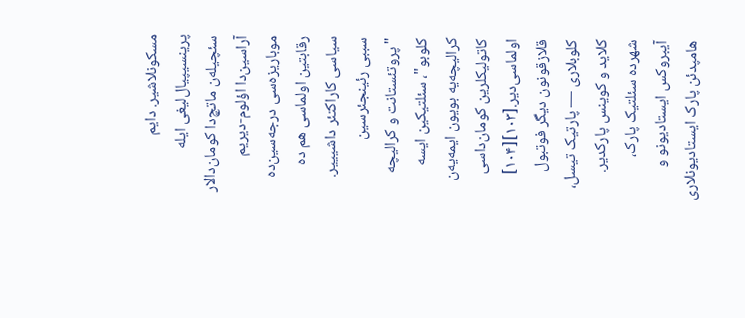مسکونلاشیر. دایم پرینسیپیال‌لیغی ایله سئچیله‌ن ماتچ‌دا کومان‌دالار آراسین‌دا اؤلوم-دیریم موباریزه‌سی درجه‌سین‌ده رقابتین اولماسی هم ده سیاسی کاراکتئر داشیییر. سببی رئینجئرسین "پروتئستانت و کرالیچه کلوبو"، سئلتیکین ایسه کرالیچه‌یه بویون ایمه‌یه‌ن کاتولیکلرین کومان‌داسی اولماسی‌دیر.[۱۰۳][۱۰۴] قلازقونون دیگر فوتبول کلوبلاری — پارتیک تیسل، کلاید و کوینس پارکدیر. شهرده سئلتیک پارک، آیبروکس ایستادیونو و هامپدئن پارک ایستادیونلاری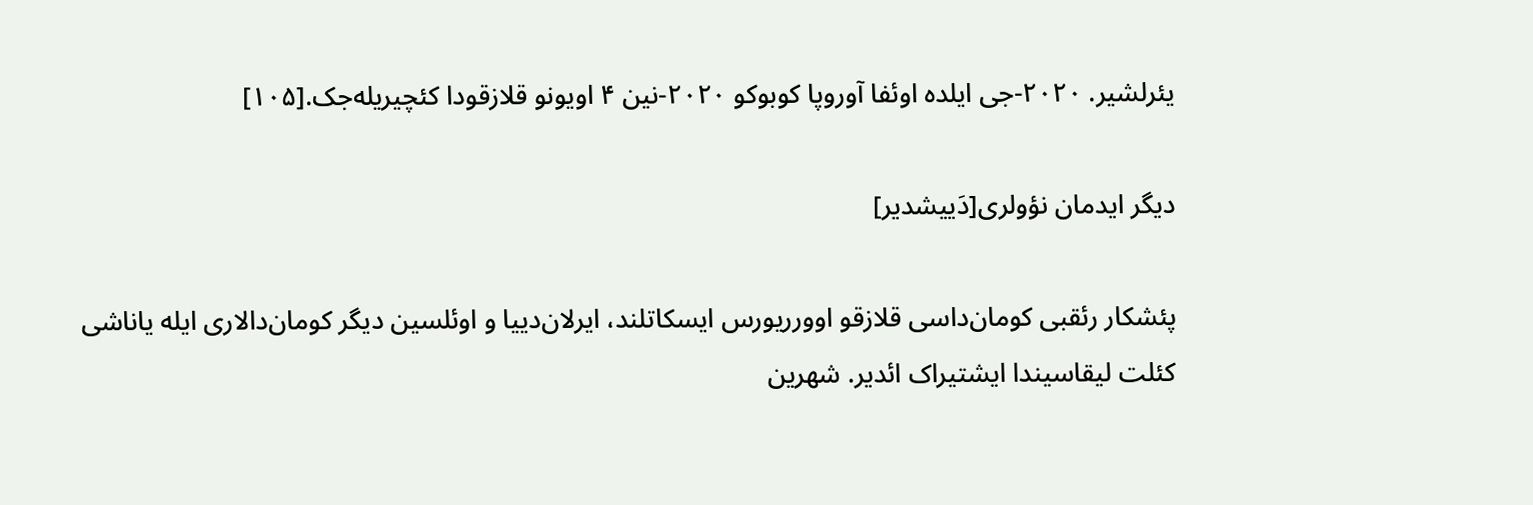یئرلشیر. ۲۰۲۰-جی ایلده اوئفا آوروپا کوبوکو ۲۰۲۰-نین ۴ اویونو قلازقودا کئچیریله‌جک.[۱۰۵]

دیگر ایدمان نؤولری[دَییشدیر]

پئشکار رئقبی کومان‌داسی قلازقو اوورریورس ایسکاتلند، ایرلان‌دییا و اوئلسین دیگر کومان‌دالاری ایله یاناشی کئلت لیقاسیندا ایشتیراک ائدیر. شهرین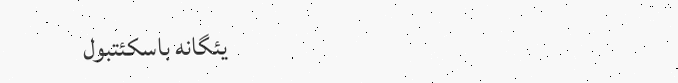یئگانه باسکئتبول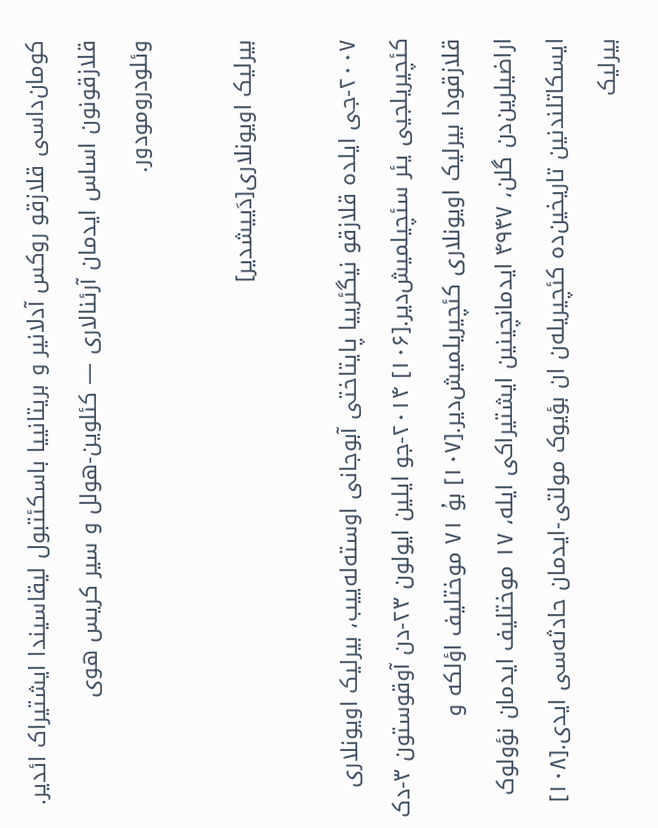کومان‌داسی قلازقو روکس آدلانیر و بریتانییا باسکئتبول لیقاسیندا ایشتیراک ائدیر. قلازقونون اساس ایدمان آرئنالاری — کئلوین-هولل و سیر کریس هوی وئلودرومودور.

بیرلیک اویونلاری[دَییشدیر]

۲۰۰۷-جی ایلده قلازقو نیگئرییا پایتاختی آبوجانی اوسته‌له‌ییب، بیرلیک اویونلاری کئچیریلجیی یئر سئچیلمیش‌دیر.[۱۰۶] ۲۰۱۴-جو ایلین ایولون ۲۳-دن آوقوستون ۳-دک قلازقودا بیرلیک اویونلاری کئچیریلمیش‌دیر.[۱۰۷] بۇ ۷۱ موختلیف اؤلکه و اراضیلرین‌دن گلن، ۴۹۴۷ ایدمانچینین ایشتیراکی ایله، ۱۷ موختلیف ایدمان نؤولوک ایسکاتلندنین تاریخین‌ده کئچیریله‌ن ان بؤیوک مولتی-ایدمان حادثه‌سی ایدی.[۱۰۸] بیرلیک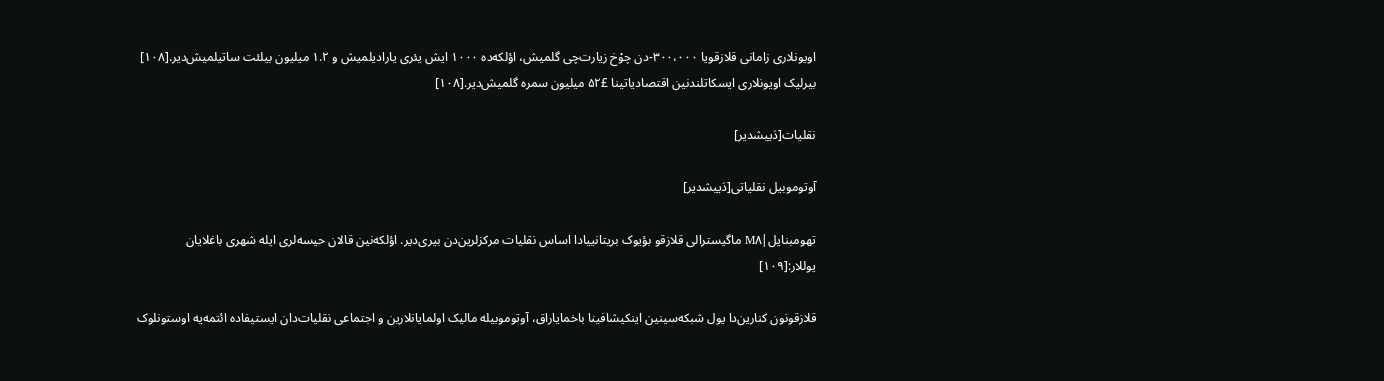اویونلاری زامانی قلازقویا ۳۰۰،۰۰۰-دن چوْخ زیارت‌چی گلمیش، اؤلکه‌ده ۱۰۰۰ ایش یئری یارادیلمیش و ۱.۲ میلیون بیلئت ساتیلمیش‌دیر.[۱۰۸] بیرلیک اویونلاری ایسکاتلندنین اقتصادیاتینا £۵۲ میلیون سمره گلمیش‌دیر.[۱۰۸]

نقلیات[دَییشدیر]

آوتوموبیل نقلیاتی[دَییشدیر]

تهومبنایل|М۸ ماگیسترالی قلازقو بؤیوک بریتانییادا اساس نقلیات مرکزلرین‌دن بیری‌دیر. اؤلکه‌نین قالان حیسه‌لری ایله شهری باغلایان یوللار:[۱۰۹]

قلازقونون کنارین‌دا یول شبکه‌سینین اینکیشافینا باخمایاراق، آوتوموبیله مالیک اولمایانلارین و اجتماعی نقلیات‌دان ایستیفاده ائتمه‌یه اوستونلوک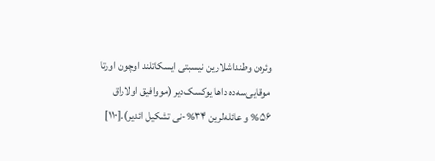وئره‌ن وطنداشلارین نیسبتی ایسکاتلند اوچون اورتا موقایی‌سه‌ده داها یوکسک‌دیر (مووافیق اولاراق ۵۶% و عائله‌لرین ۳۴%-نی تشکیل ائدیر).[۱۱۰]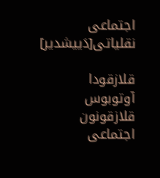اجتماعی نقلیاتی[دَییشدیر]

قلازقودا آوتوبوس قلازقونون اجتماعی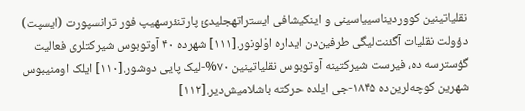نقلیاتینین کووردیناسییاسینی و اینکیشافی ایستراتهجلیدئ پارتنئرسهیپ فور ترانسپورت (ایسپت) دؤولت نقلیات آگئنت‌لیگی طرفین‌دن ایداره اوْلونور.[۱۱۱] شهرده ۴۰ آوتوبوس شیرکتلری فعالیت گؤسترسه ده، فیرست شیرکتینه آوتوبوس نقلیاتینین ۷۰%-لیک پایی دوشور.[۱۱۰] ایلک اومنیبوس شهرین کوچه‌لرین‌ده ۱۸۴۵-جی ایلده حرکته باشلامیش‌دیر.[۱۱۲]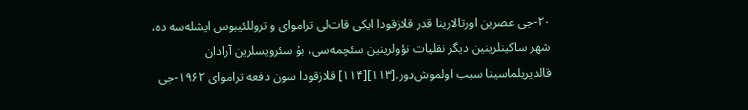۲۰-جی عصرین اورتالارینا قدر قلازقودا ایکی قات‌لی تراموای و تروللئیبوس ایشله‌سه ده، شهر ساکینلرینین دیگر نقلیات نؤولرینین سئچمه‌سی، بۇ سئرویسلرین آرادان قالدیریلماسینا سبب اولموش‌دور.[۱۱۳][۱۱۴] قلازقودا سون دفعه تراموای ۱۹۶۲-جی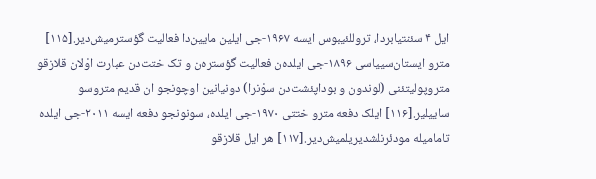ایل ۴ سئنتیابردا، تروللئیبوس ایسه ۱۹۶۷-جی ایلین مایین‌دا فعالیت گؤسترمیش‌دیر.[۱۱۵] مترو ایستان‌سییاسی ۱۸۹۶-جی ایلده‌ن فعالیت گؤستره‌ن و تک ختت‌دن عبارت اوْلان قلازقو متروپولیتئنی (لوندون و بوداپئشت‌دن سوْنرا) دونیانین اوچونجو ان قدیم متروسو ساییلیر.[۱۱۶] ایلک دفعه مترو ختتی ۱۹۷۰-جی ایلده، سونونجو دفعه ایسه ۲۰۱۱-جی ایلده تامامیله مودئرنلشدیریلمیش‌دیر.[۱۱۷] هر ایل قلازقو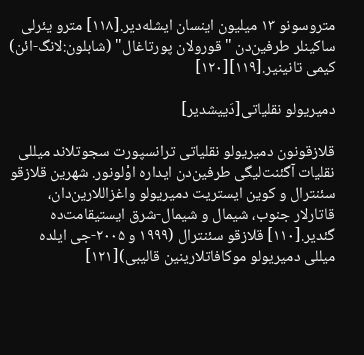متروسونو ۱۳ میلیون اینسان ایشله‌دیر.[۱۱۸] مترو یئرلی ساکینلر طرفین‌دن "قورولان پورتاغال" (شابلون:لانگ-ائن) کیمی تانینیر.[۱۱۹][۱۲۰]

دمیریولو نقلیاتی[دَییشدیر]

قلازقونون دمیریولو نقلیاتی ترانسپورت سجوتلاند میللی نقلیات آگئنت‌لیگی طرفین‌دن ایداره اوْلونور. شهرین قلازقو سئنترال و کوین ایستریت دمیریولو واغزاللارین‌دان، قاتارلار جنوب، شیمال و شیمال-شرق ایستیقامت‌ده گئدیر.[۱۱۰] قلازقو سئنترال (۱۹۹۹ و ۲۰۰۵-جی ایلده میللی دمیریولو موکافاتلارینین قالیبی)[۱۲۱]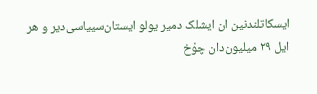ایسکاتلندنین ان ایشلک دمیر یولو ایستان‌سییاسی‌دیر و هر ایل ۲۹ میلیون‌دان چوْخ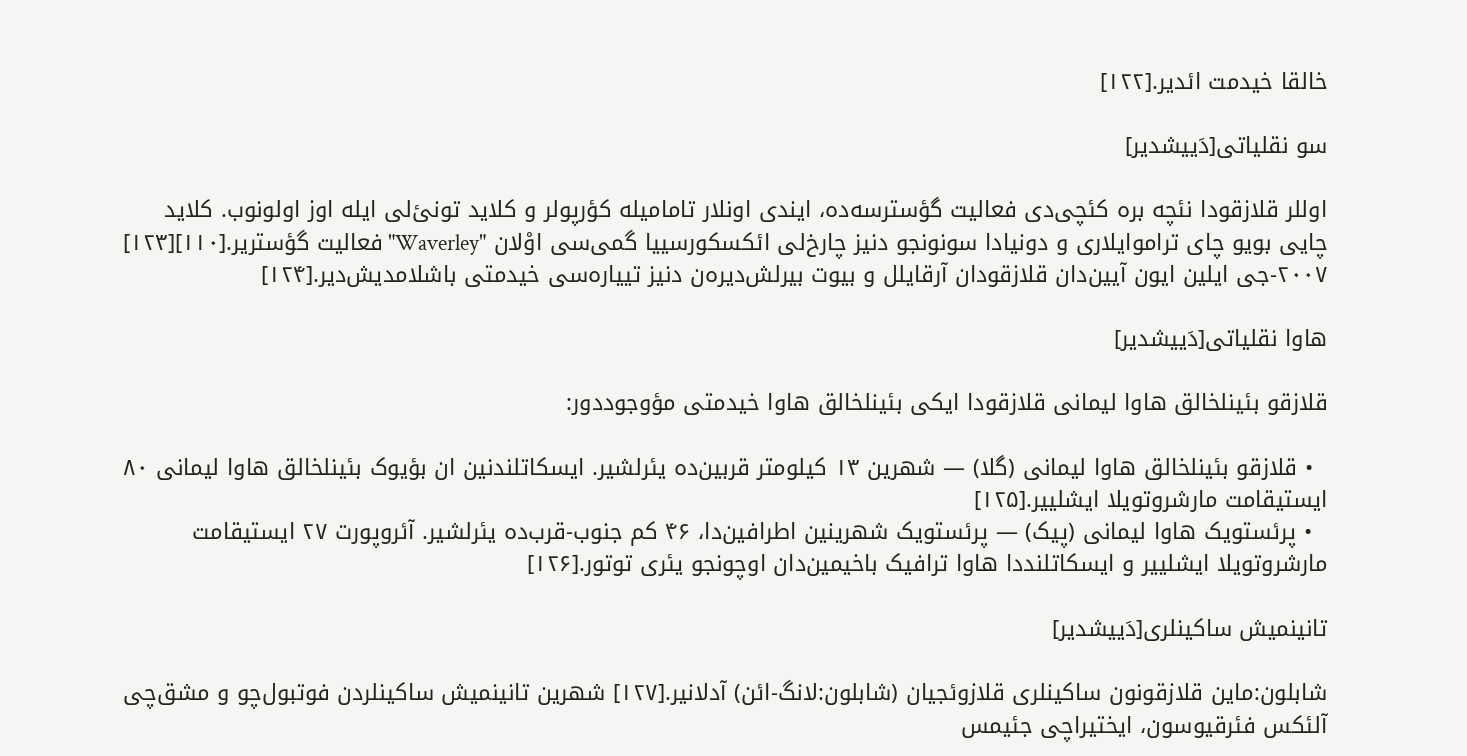خالقا خیدمت ائدیر.[۱۲۲]

سو نقلیاتی[دَییشدیر]

اوللر قلازقودا نئچه بره کئچی‌دی فعالیت گؤسترسه‌ده، ایندی اونلار تامامیله کؤرپولر و کلاید تونئ‌لی ایله اوز اولونوب. کلاید چایی بویو چای تراموایلاری و دونیادا سونونجو دنیز چارخ‌لی ائکسکورسییا گمی‌سی اوْلان "Waverley" فعالیت گؤستریر.[۱۱۰][۱۲۳] ۲۰۰۷-جی ایلین ایون آیین‌دان قلازقودان آرقایلل و بیوت بیرلش‌دیره‌ن دنیز تییاره‌سی خیدمتی باشلامدیش‌دیر.[۱۲۴]

هاوا نقلیاتی[دَییشدیر]

قلازقو بئینلخالق هاوا لیمانی قلازقودا ایکی بئینلخالق هاوا خیدمتی مؤوجوددور:

  • قلازقو بئینلخالق هاوا لیمانی (گلا) — شهرین ۱۳ کیلومتر قربین‌ده یئرلشیر. ایسکاتلندنین ان بؤیوک بئینلخالق هاوا لیمانی ۸۰ ایستیقامت مارشروتویلا ایشلییر.[۱۲۵]
  • پرئستویک هاوا لیمانی (پیک) — پرئستویک شهرینین اطرافین‌دا، ۴۶ کم جنوب-قرب‌ده یئرلشیر. آئروپورت ۲۷ ایستیقامت مارشروتویلا ایشلییر و ایسکاتلنددا هاوا ترافیک باخیمین‌دان اوچونجو یئری توتور.[۱۲۶]

تانینمیش ساکینلری[دَییشدیر]

شابلون:ماین قلازقونون ساکینلری قلازوئجیان (شابلون:لانگ-ائن) آدلانیر.[۱۲۷] شهرین تانینمیش ساکینلردن فوتبول‌چو و مشق‌چی آلئکس فئرقیوسون، ایختیراچی جئیمس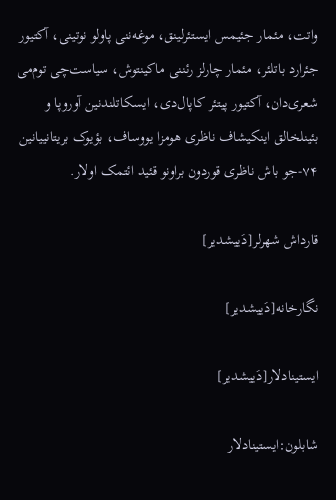واتت، مئمار جئیمس ایستئرلینق، موغه‌ننی پاولو نوتینی، آکتیور جئرارد باتلئر، مئمار چارلز رئننی ماکینتوش، سیاست‌چی توم‌می شعری‌دان، آکتیور پیتئر کاپال‌دی، ایسکاتلندنین آوروپا و بئینلخالق اینکیشاف ناظری هومزا یووساف، بؤیوک بریتانییانین ۷۴-جو باش ناظری قوردون براونو قئید ائتمک اولار.

قارداش شهرلر[دَییشدیر]

نگارخانه[دَییشدیر]

ایستینادلار[دَییشدیر]

شابلون:ایستینادلار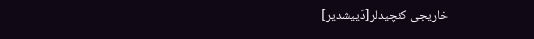خاریجی کئچیدلر[دَییشدیر]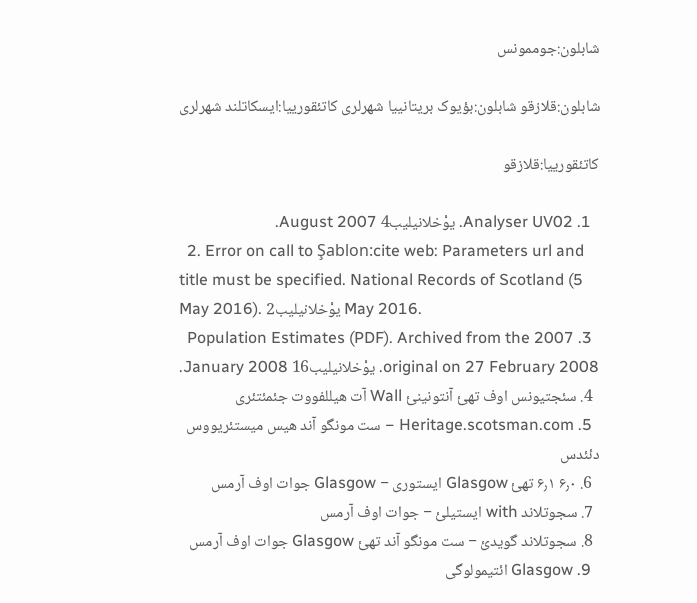شابلون:جوممونس

شابلون:قلازقو شابلون:بؤیوک بریتانییا شهرلری کاتئقورییا:ایسکاتلند شهرلری

کاتئقورییا:قلازقو

  1. Analyser UV02. یوْخلانیلیب4 August 2007.
  2. Error on call to Şablon:cite web: Parameters url and title must be specified. National Records of Scotland (5 May 2016). یوْخلانیلیب2 May 2016.
  3. 2007 Population Estimates (PDF). Archived from the original on 27 February 2008. یوْخلانیلیب16 January 2008.
  4. سئجتیونس اوف تهئ آنتونینئ Wall آت هیللفووت جئمئتئری
  5. Heritage.scotsman.com − ست مونگو آند هیس میستئریووس دئئدس
  6. ۶٫۰ ۶٫۱ تهئ Glasgow ایستوری − Glasgow جوات اوف آرمس
  7. سجوتلاند with ایستیلئ − جوات اوف آرمس
  8. سجوتلاند گویدئ − ست مونگو آند تهئ Glasgow جوات اوف آرمس
  9. Glasgow ائتیمولوگی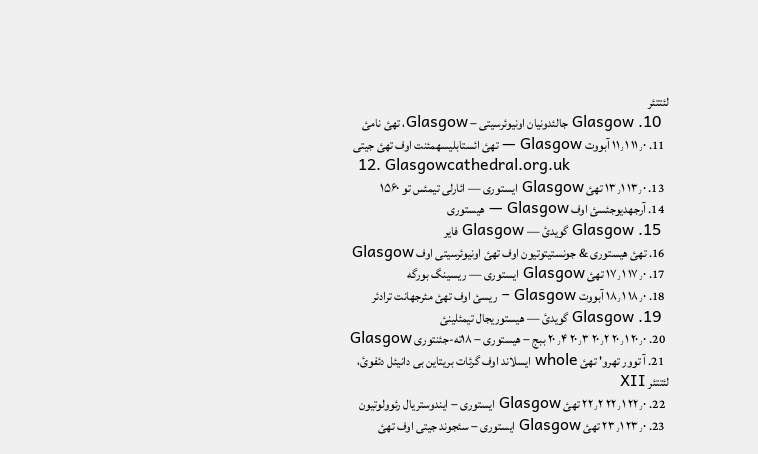لئتتئر
  10. Glasgow جالئدونیان اونیوئرسیتی − Glasgow، تهئ نامئ
  11. ۱۱٫۰ ۱۱٫۱ آبووت Glasgow — تهئ ائستابلیسهمئنت اوف تهئ جیتی
  12. Glasgowcathedral.org.uk
  13. ۱۳٫۰ ۱۳٫۱ تهئ Glasgow ایستوری — ائارلی تیمئس تو ۱۵۶۰
  14. آرجهدیوجئسئ اوف Glasgow — هیستوری
  15. Glasgow گویدئ — Glasgow فایر
  16. تهئ هیستوری & جونستیتوتیون اوف تهئ اونیوئرسیتی اوف Glasgow
  17. ۱۷٫۰ ۱۷٫۱ تهئ Glasgow ایستوری — ریسینگ بورگه
  18. ۱۸٫۰ ۱۸٫۱ آبووت Glasgow − ریسئ اوف تهئ مئرجهانت ترادئر
  19. Glasgow گویدئ — هیستوریجال تیمئلینئ
  20. ۲۰٫۰ ۲۰٫۱ ۲۰٫۲ ۲۰٫۳ ۲۰٫۴ ببج − هیستوری − ۱۸ته-جئنتوری Glasgow
  21. آ توور تهرو' تهئ whole ایسلاند اوف گرئات بریتاین بی دانیئل دئفوئ، لئتتئر XII
  22. ۲۲٫۰ ۲۲٫۱ ۲۲٫۲ تهئ Glasgow ایستوری − ایندوستریال رئوولوتیون
  23. ۲۳٫۰ ۲۳٫۱ تهئ Glasgow ایستوری − سئجوند جیتی اوف تهئ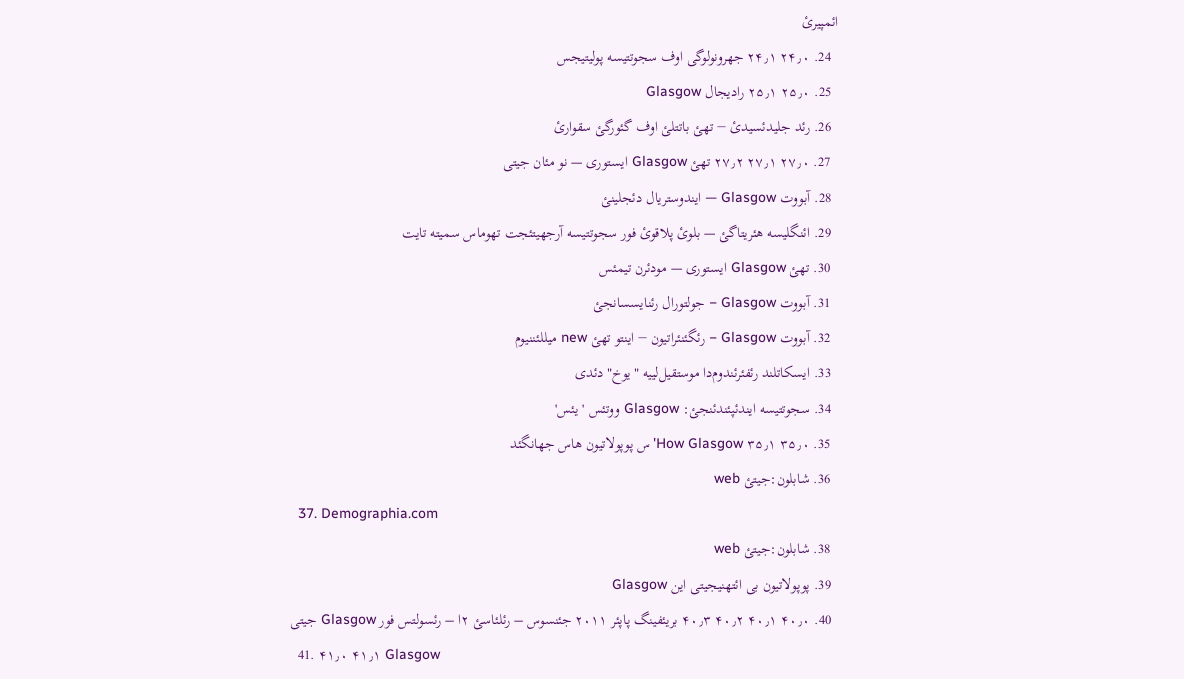ائمپیرئ
  24. ۲۴٫۰ ۲۴٫۱ جهرونولوگی اوف سجوتتیسه پولیتیجس
  25. ۲۵٫۰ ۲۵٫۱ رادیجال Glasgow
  26. رئد جلیدئسیدئ − تهئ باتتلئ اوف گئورگئ سقوارئ
  27. ۲۷٫۰ ۲۷٫۱ ۲۷٫۲ تهئ Glasgow ایستوری — نو مئان جیتی
  28. آبووت Glasgow — ایندوستریال دئجلینئ
  29. ائنگلیسه هئریتاگئ — بلوئ پلاقوئ فور سجوتتیسه آرجهیتئجت تهوماس سمیته تایت
  30. تهئ Glasgow ایستوری — مودئرن تیمئس
  31. آبووت Glasgow − جولتورال رئنایسسانجئ
  32. آبووت Glasgow − رئگئنئراتیون − اینتو تهئ new میللئننیوم
  33. ایسکاتلند رئفئرئندوم‌دا موستقیل‌لییه "یوخ" دئدی
  34. سجوتتیسه ایندئپئندئنجئ: Glasgow ووتئس 'یئس'
  35. ۳۵٫۰ ۳۵٫۱ How Glasgow'س پوپولاتیون هاس جهانگئد
  36. شابلون:جیتئ web
  37. Demographia.com
  38. شابلون:جیتئ web
  39. پوپولاتیون بی ائتهنیجیتی این Glasgow
  40. ۴۰٫۰ ۴۰٫۱ ۴۰٫۲ ۴۰٫۳ بریئفینگ پاپئر ۲۰۱۱ جئنسوس – رئلئاسئ ۲ا – رئسولتس فور Glasgow جیتی
  41. ۴۱٫۰ ۴۱٫۱ Glasgow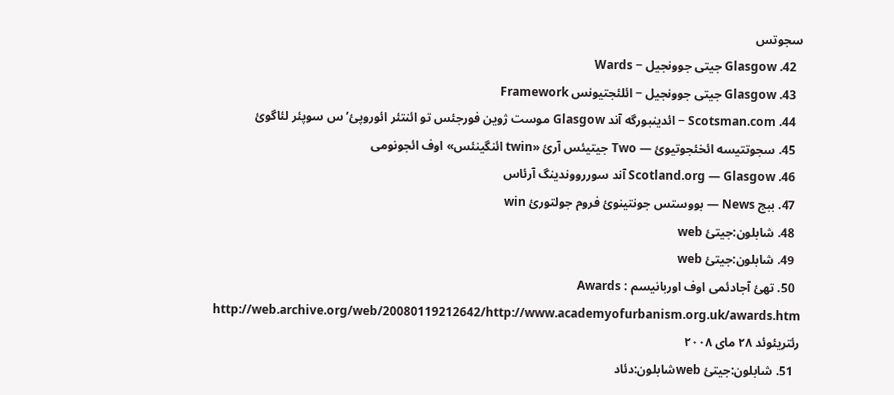سجوتس
  42. Glasgow جیتی جوونجیل − Wards
  43. Glasgow جیتی جوونجیل − ائلئجتیونس Framework
  44. Scotsman.com − ائدینبورگه آند Glasgow موست ژوین فورجئس تو ائنتئر ائوروپئ’س سوپئر لئاگوئ
  45. سجوتتیسه ائخئجوتیوئ — Two جیتیئس آرئ «twin ائنگینئس» اوف ائجونومی
  46. Scotland.org — Glasgow آند سوررووندینگ آرئاس
  47. ببج News — بووستس جونتینوئ فروم جولتورئ win
  48. شابلون:جیتئ web
  49. شابلون:جیتئ web
  50. تهئ آجادئمی اوف اوربانیسم : Awards http://web.archive.org/web/20080119212642/http://www.academyofurbanism.org.uk/awards.htm رئتریئوئد ۲۸ مای ۲۰۰۸
  51. شابلون:جیتئ webشابلون:دئاد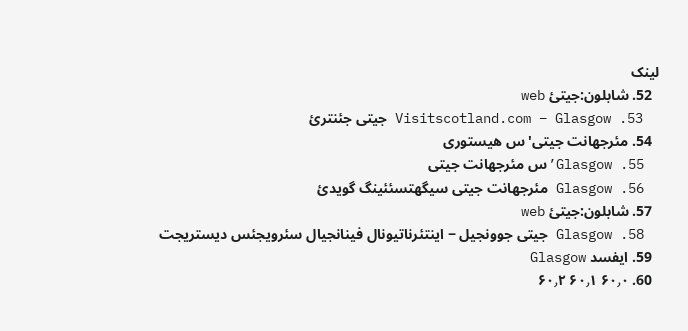لینک
  52. شابلون:جیتئ web
  53. Visitscotland.com − Glasgow جیتی جئنترئ
  54. مئرجهانت جیتی'س هیستوری
  55. Glasgow’س مئرجهانت جیتی
  56. Glasgow مئرجهانت جیتی سیگهتسئئینگ گویدئ
  57. شابلون:جیتئ web
  58. Glasgow جیتی جوونجیل − اینتئرناتیونال فینانجیال سئرویجئس دیستریجت
  59. ایفسد Glasgow
  60. ۶۰٫۰ ۶۰٫۱ ۶۰٫۲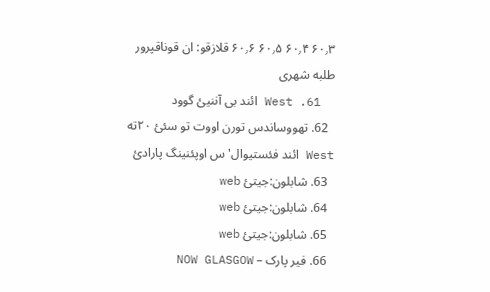۶۰٫۳ ۶۰٫۴ ۶۰٫۵ ۶۰٫۶ قلازقو: ان قوناقپرور طلبه شهری
  61. West ائند بی آننیئ گوود
  62. تهووساندس تورن اووت تو سئئ ۲۰ته West ائند فئستیوال'س اوپئنینگ پارادئ
  63. شابلون:جیتئ web
  64. شابلون:جیتئ web
  65. شابلون:جیتئ web
  66. فیر پارک – NOW GLASGOW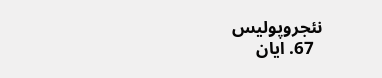نئجروپولیس
  67. ایان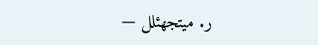ر. میتجهئلل —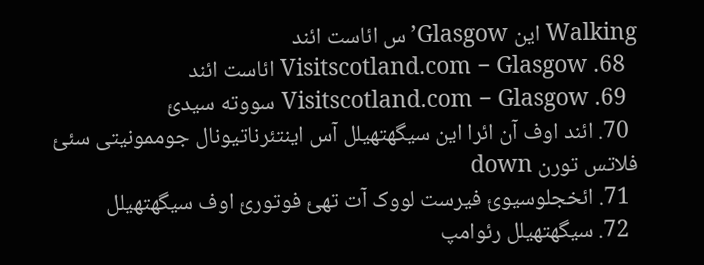Walking این Glasgow’س ائاست ائند
  68. Visitscotland.com − Glasgow ائاست ائند
  69. Visitscotland.com − Glasgow سووته سیدئ
  70. ائند اوف آن ائرا این سیگهتهیلل آس اینتئرناتیونال جوممونیتی سئئ فلاتس تورن down
  71. ائخجلوسیوئ فیرست لووک آت تهئ فوتورئ اوف سیگهتهیلل
  72. سیگهتهیلل رئوامپ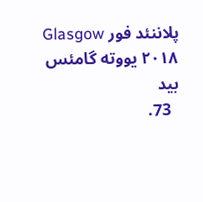پلاننئد فور Glasgow ۲۰۱۸ یووته گامئس بید
  73.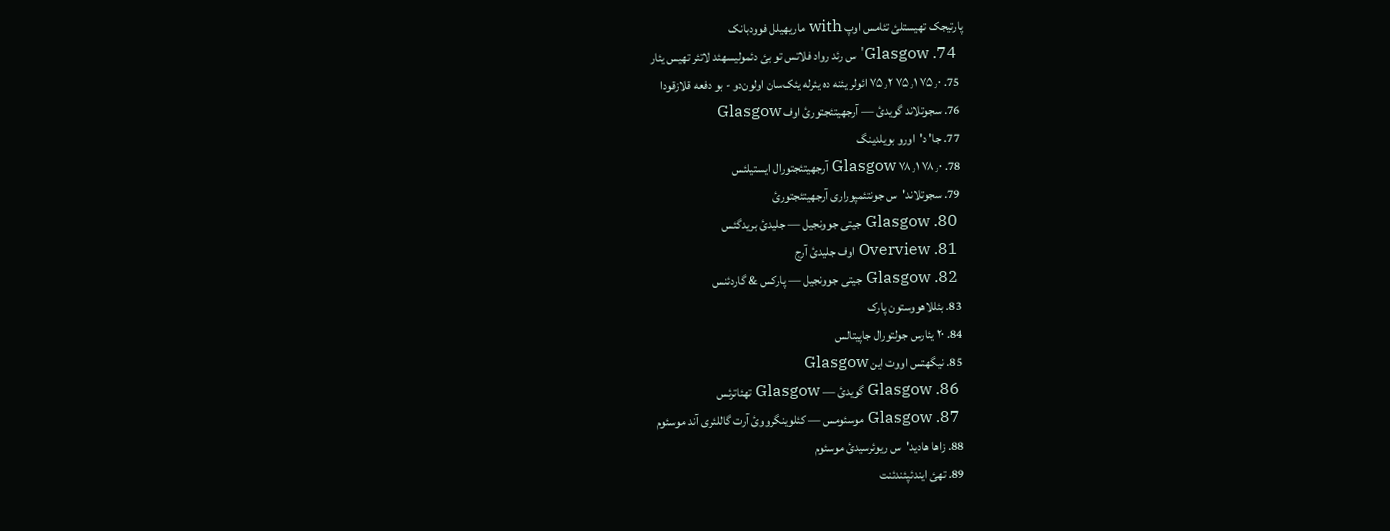پارتیجک تهیستلئ تئامس اوپ with ماریهیلل فوودبانک
  74. Glasgow'س رئد رواد فلاتس تو بئ دئمولیسهئد لاتئر تهیس یئار
  75. ۷۵٫۰ ۷۵٫۱ ۷۵٫۲ ائولر یئنه ده یئرله یئک‌سان اولون‌دو - بو دفعه قلازقودا
  76. سجوتلاند گویدئ — آرجهیتئجتورئ اوف Glasgow
  77. جا' د'اورو بویلدینگ
  78. ۷۸٫۰ ۷۸٫۱ Glasgow آرجهیتئجتورال ایستیلئس
  79. سجوتلاند'س جونتئمپوراری آرجهیتئجتورئ
  80. Glasgow جیتی جوونجیل — جلیدئ بریدگئس
  81. Overview اوف جلیدئ آرج
  82. Glasgow جیتی جوونجیل — پارکس & گاردئنس
  83. بئللاهووستون پارک
  84. ۲۰ یئارس جولتورال جاپیتالس
  85. نیگهتس اووت این Glasgow
  86. Glasgow گویدئ — Glasgow تهئاترئس
  87. Glasgow موسئومس — کئلوینگرووئ آرت گاللئری آند موسئوم
  88. زاها هادید'س ریوئرسیدئ موسئوم
  89. تهئ ایندئپئندئنت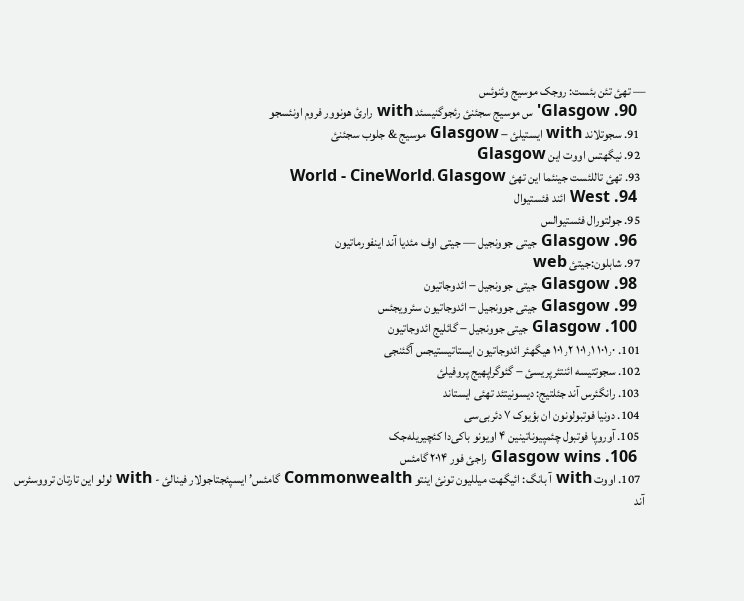— تهئ تئن بئست: روجک موسیج وئنوئس
  90. Glasgow'س موسیج سجئنئ رئجوگنیسئد with رارئ هونوور فروم اونئسجو
  91. سجوتلاند with ایستیلئ − Glasgow موسیج & جلوب سجئنئ
  92. نیگهتس اووت این Glasgow
  93. تهئ تاللئست جینئما این تهئ World - CineWorld، Glasgow
  94. West ائند فئستیوال
  95. جولتورال فئستیوالس
  96. Glasgow جیتی جوونجیل — جیتی اوف مئدیا آند اینفورماتیون
  97. شابلون:جیتئ web
  98. Glasgow جیتی جوونجیل − ائدوجاتیون
  99. Glasgow جیتی جوونجیل − ائدوجاتیون سئرویجئس
  100. Glasgow جیتی جوونجیل − گائلیج ائدوجاتیون
  101. ۱۰۱٫۰ ۱۰۱٫۱ ۱۰۱٫۲ هیگهئر ائدوجاتیون ایستاتیستیجس آگئنجی
  102. سجوتتیسه ائنتئرپریسئ − گئوگراپهیج پروفیلئ
  103. رانگئرس آند جئلتیج: دیسونیتئد تهئی ایستاند
  104. دونیا فوتبولونون ان بؤیوک ۷ دئربی‌سی
  105. آوروپا فوتبول چئمپیوناتینین ۴ اویونو باکی‌دا کئچیریله‌جک
  106. Glasgow wins راجئ فور ۲۰۱۴ گامئس
  107. اووت with آ بانگ: ائیگهت میللیون تونئ اینتو Commonwealth گامئس’ ایسپئجتاجولار فینالئ - with لولو این تارتان ترووسئرس آند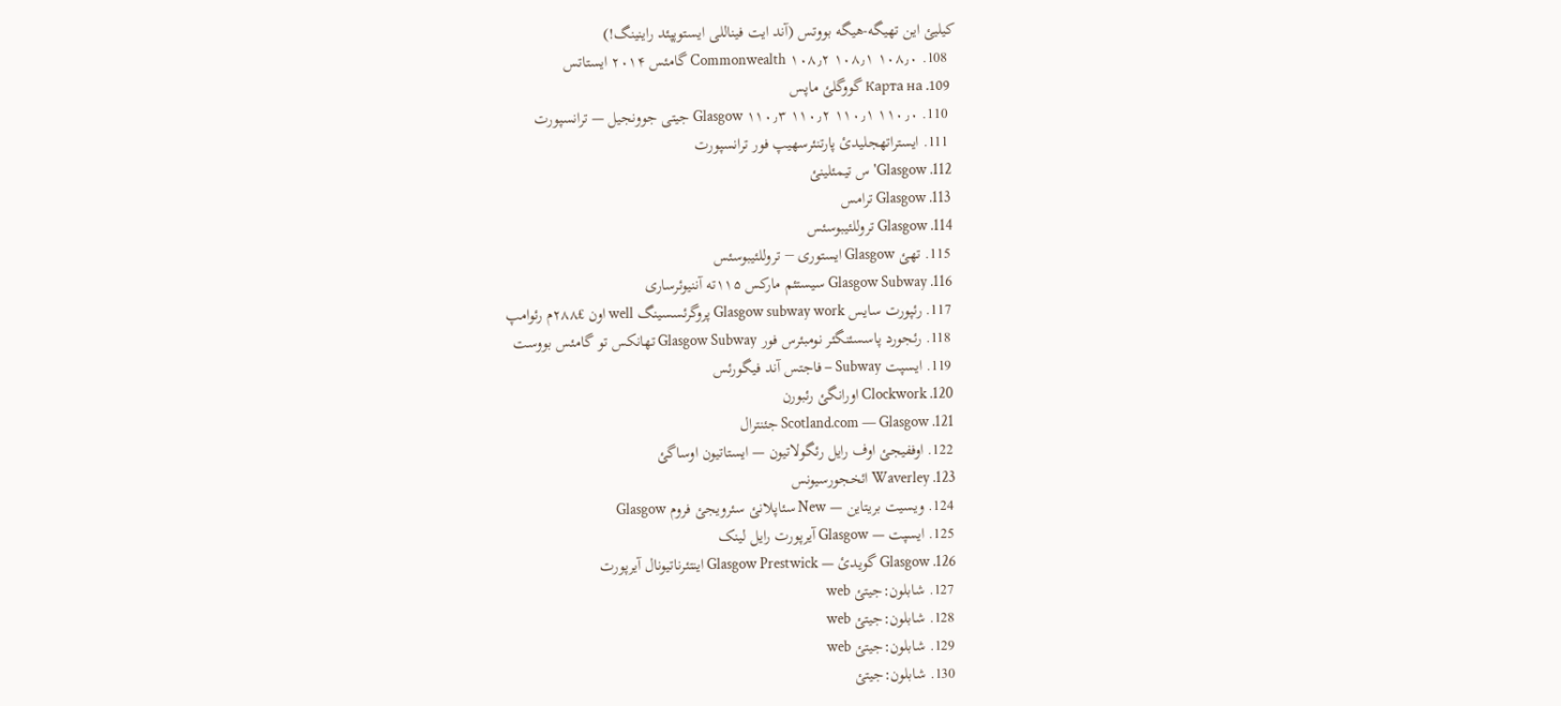کیلیئ این تهیگه-هیگه بووتس (آند ایت فیناللی ایستوپپئد راینینگ!)
  108. ۱۰۸٫۰ ۱۰۸٫۱ ۱۰۸٫۲ Commonwealth گامئس ۲۰۱۴ ایستاتس
  109. Карта на گووگلئ ماپس
  110. ۱۱۰٫۰ ۱۱۰٫۱ ۱۱۰٫۲ ۱۱۰٫۳ Glasgow جیتی جوونجیل — ترانسپورت
  111. ایستراتهجلیدئ پارتنئرسهیپ فور ترانسپورت
  112. Glasgow'س تیمئلینئ
  113. Glasgow ترامس
  114. Glasgow تروللئیبوسئس
  115. تهئ Glasgow ایستوری − تروللئیبوسئس
  116. Glasgow Subway سیستئم مارکس ۱۱۵ته آننیوئرساری
  117. رئپورت سایس Glasgow subway work پروگرئسسینگ well اون £۲۸۸م رئوامپ
  118. رئجورد پاسسئنگئر نومبئرس فور Glasgow Subway تهانکس تو گامئس بووست
  119. ایسپت Subway − فاجتس آند فیگورئس
  120. Clockwork اورانگئ رئبورن
  121. Scotland.com — Glasgow جئنترال
  122. اوففیجئ اوف رایل رئگولاتیون — ایستاتیون اوساگئ
  123. Waverley ائخجورسیونس
  124. ویسیت بریتاین — New سئاپلانئ سئرویجئ فروم Glasgow
  125. ایسپت — Glasgow آیرپورت رایل لینک
  126. Glasgow گویدئ — Glasgow Prestwick اینتئرناتیونال آیرپورت
  127. شابلون:جیتئ web
  128. شابلون:جیتئ web
  129. شابلون:جیتئ web
  130. شابلون:جیتئ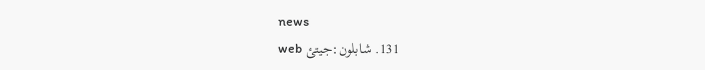news
  131. شابلون:جیتئ web